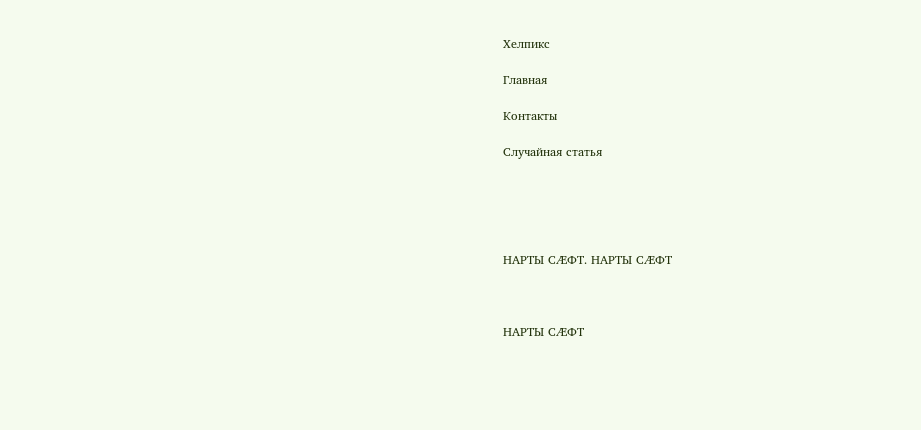Хелпикс

Главная

Контакты

Случайная статья





НАРТЫ СÆФТ. НАРТЫ СÆФТ



НАРТЫ СÆФТ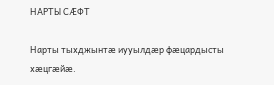НАРТЫ СÆФТ

Нарты тыхджынтæ иууылдæр фæцардысты хæцгæйæ.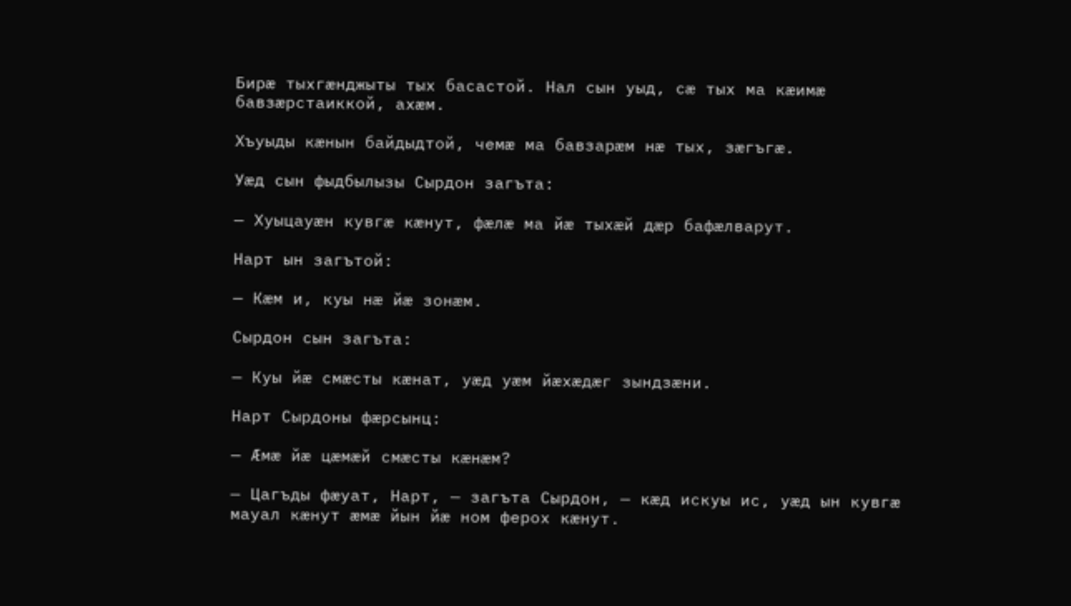Бирæ тыхгæнджыты тых басастой. Нал сын уыд, сæ тых ма кæимæ бавзæрстаиккой, ахæм.

Хъуыды кæнын байдыдтой, чемæ ма бавзарæм нæ тых, зæгъгæ.

Уæд сын фыдбылызы Сырдон загъта:

— Хуыцауæн кувгæ кæнут, фæлæ ма йæ тыхæй дæр бафæлварут.

Нарт ын загътой:

— Кæм и, куы нæ йæ зонæм.

Сырдон сын загъта:

— Куы йæ смæсты кæнат, уæд уæм йæхæдæг зындзæни.

Нарт Сырдоны фæрсынц:

— Æмæ йæ цæмæй смæсты кæнæм?

— Цагъды фæуат, Нарт, — загъта Сырдон, — кæд искуы ис, уæд ын кувгæ мауал кæнут æмæ йын йæ ном ферох кæнут.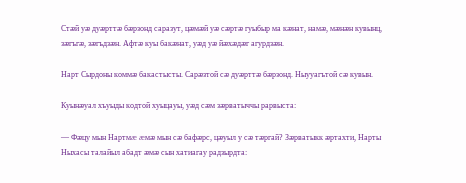Стæй уæ дуæрттæ бæрзонд саразут, цæмæй уæ сæртæ гуыбыр ма кæнат, намæ, мæнæн кувынц, зæгъгæ, зæгъдзæн. Афтæ куы бакæнат, уæд уæ йæхæдæг агурдзæн.

Нарт Сырдоны коммæ бакастысты. Сарæзтой сæ дуæрттæ бæрзонд. Ныууагътой сæ кувын.

Куынæуал хъуыды кодтой хуыцауы, уæд сæм зæрватыччы рарвыста:

— Фæцу мын Нартмæ æмæ мын сæ бафæрс, цæуыл у сæ тæргай? Зæрватыкк æртахти, Нарты Ныхасы талайыл абадт æмæ сын хатиагау радзырдта: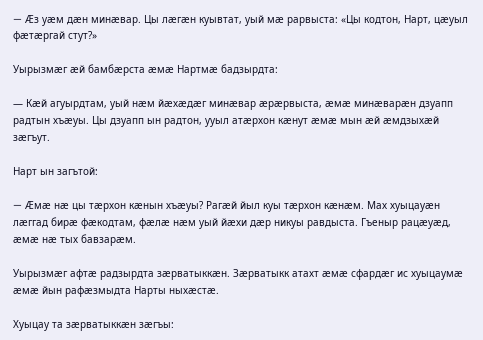— Æз уæм дæн минæвар. Цы лæгæн куывтат, уый мæ рарвыста: «Цы кодтон, Нарт, цæуыл фæтæргай стут?»

Уырызмæг æй бамбæрста æмæ Нартмæ бадзырдта:

— Кæй агуырдтам, уый нæм йæхæдæг минæвар æрæрвыста, æмæ минæварæн дзуапп радтын хъæуы. Цы дзуапп ын радтон, ууыл атæрхон кæнут æмæ мын æй æмдзыхæй зæгъут.

Нарт ын загътой:

— Æмæ нæ цы тæрхон кæнын хъæуы? Рагæй йыл куы тæрхон кæнæм. Мах хуыцауæн лæггад бирæ фæкодтам, фæлæ нæм уый йæхи дæр никуы равдыста. Гъеныр рацæуæд, æмæ нæ тых бавзарæм.

Уырызмæг афтæ радзырдта зæрватыккæн. Зæрватыкк атахт æмæ сфардæг ис хуыцаумæ æмæ йын рафæзмыдта Нарты ныхæстæ.

Хуыцау та зæрватыккæн зæгъы: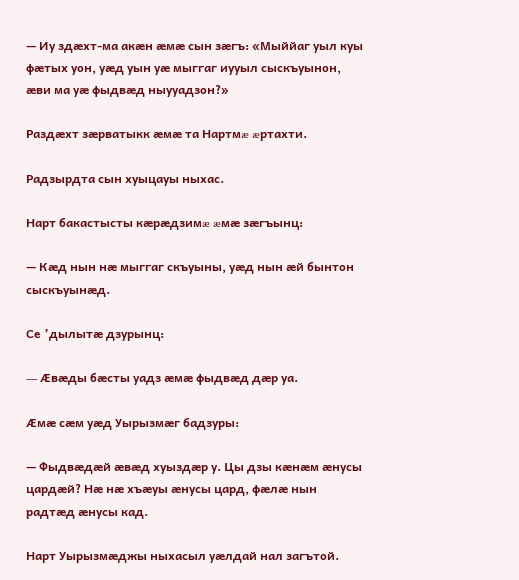— Иу здæхт-ма акæн æмæ сын зæгъ: «Мыййаг уыл куы фæтых уон, уæд уын уæ мыггаг иууыл сыскъуынон, æви ма уæ фыдвæд ныууадзон?»

Раздæхт зæрватыкк æмæ та Нартмæ æртахти.

Радзырдта сын хуыцауы ныхас.

Нарт бакастысты кæрæдзимæ æмæ зæгъынц:

— Кæд нын нæ мыггаг скъуыны, уæд нын æй бынтон сыскъуынæд.

Се ’дылытæ дзурынц:

— Æвæды бæсты уадз æмæ фыдвæд дæр уа.

Æмæ сæм уæд Уырызмæг бадзуры:

— Фыдвæдæй æвæд хуыздæр у. Цы дзы кæнæм æнусы цардæй? Нæ нæ хъæуы æнусы цард, фæлæ нын радтæд æнусы кад.

Нарт Уырызмæджы ныхасыл уæлдай нал загътой.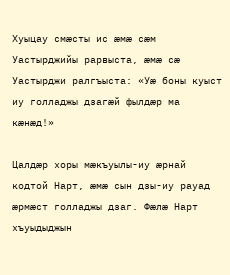Хуыцау смæсты ис æмæ сæм Уастырджийы рарвыста, æмæ сæ Уастырджи ралгъыста: «Уæ боны куыст иу голладжы дзагæй фылдæр ма кæнæд!»

Цалдæр хоры мæкъуылы-иу æрнай кодтой Нарт, æмæ сын дзы-иу рауад æрмæст голладжы дзаг. Фæлæ Нарт хъуыдыджын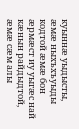куыннæ уыдысты, æмæ ныхъхъуыды кодтой æмæ бон æрмæст иу уыгæс най кæнын райдыдтой, æмæ сæм алы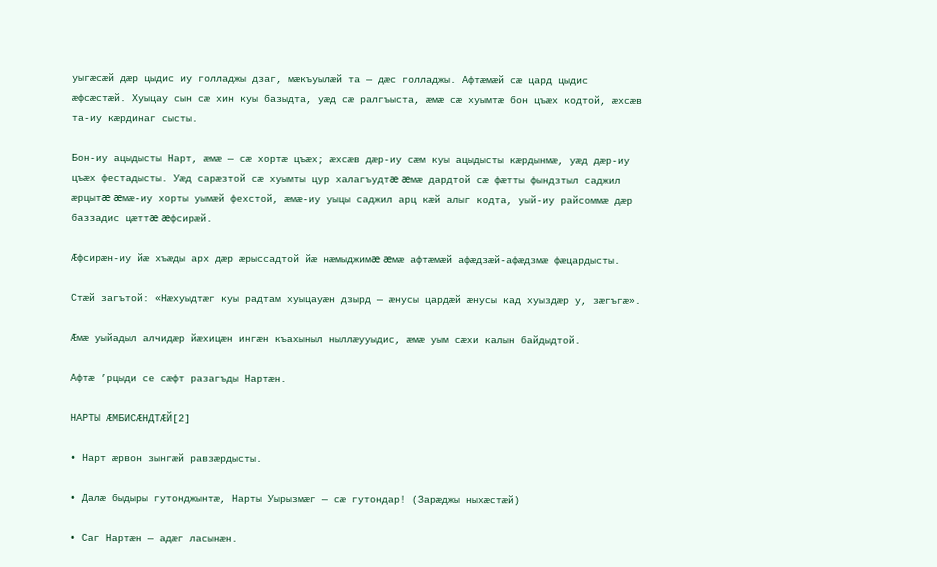уыгæсæй дæр цыдис иу голладжы дзаг, мæкъуылæй та — дæс голладжы. Афтæмæй сæ цард цыдис æфсæстæй. Хуыцау сын сæ хин куы базыдта, уæд сæ ралгъыста, æмæ сæ хуымтæ бон цъæх кодтой, æхсæв та-иу кæрдинаг сысты.

Бон-иу ацыдысты Нарт, æмæ — сæ хортæ цъæх; æхсæв дæр-иу сæм куы ацыдысты кæрдынмæ, уæд дæр-иу цъæх фестадысты. Уæд сарæзтой сæ хуымты цур халагъудтæ æмæ дардтой сæ фæтты фындзтыл саджил æрцытæ æмæ-иу хорты уымæй фехстой, æмæ-иу уыцы саджил арц кæй алыг кодта, уый-иу райсоммæ дæр баззадис цæттæ æфсирæй.

Æфсирæн-иу йæ хъæды арх дæр æрыссадтой йæ нæмыджимæ æмæ афтæмæй афæдзæй-афæдзмæ фæцардысты.

Стæй загътой: «Нæхуыдтæг куы радтам хуыцауæн дзырд — æнусы цардæй æнусы кад хуыздæр у, зæгъгæ».

Æмæ уыйадыл алчидæр йæхицæн ингæн къахыныл ныллæууыдис, æмæ уым сæхи калын байдыдтой.

Афтæ ’рцыди се сæфт разагъды Нартæн.

НАРТЫ ÆМБИСÆНДТÆЙ[2]

• Нарт æрвон зынгæй равзæрдысты.

• Далæ быдыры гутонджынтæ, Нарты Уырызмæг — сæ гутондар! (Зарæджы ныхæстæй)

• Саг Нартæн — адæг ласынæн.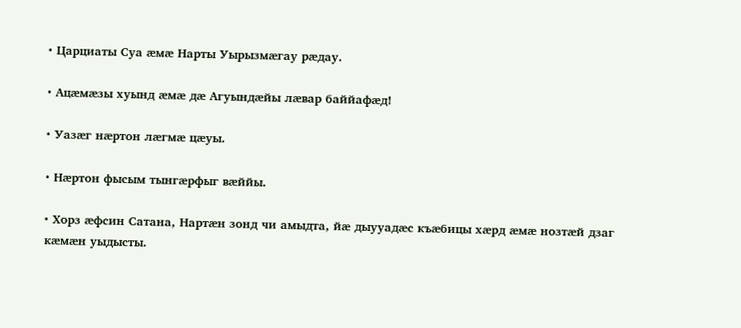• Царциаты Суа æмæ Нарты Уырызмæгау рæдау.

• Ацæмæзы хуынд æмæ дæ Агуындæйы лæвар баййафæд!

• Уазæг нæртон лæгмæ цæуы.

• Нæртон фысым тынгæрфыг вæййы.

• Хорз æфсин Сатана, Нартæн зонд чи амыдта, йæ дыууадæс къæбицы хæрд æмæ нозтæй дзаг кæмæн уыдысты.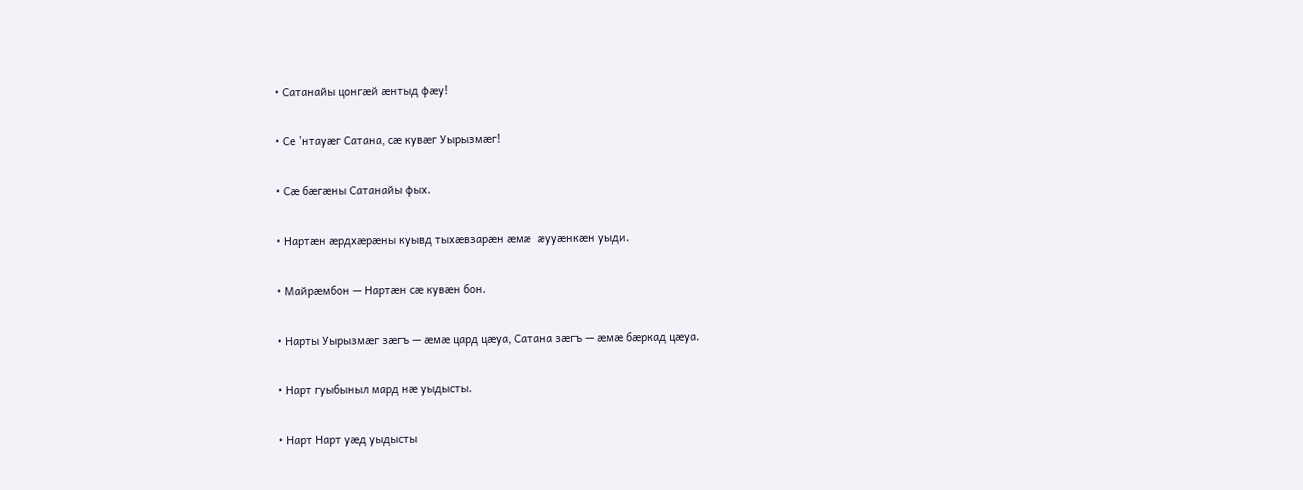• Сатанайы цонгæй æнтыд фæу!

• Се ’нтауæг Сатана, сæ кувæг Уырызмæг!

• Сæ бæгæны Сатанайы фых.

• Нартæн æрдхæрæны куывд тыхæвзарæн æмæ æууæнкæн уыди.

• Майрæмбон — Нартæн сæ кувæн бон.

• Нарты Уырызмæг зæгъ — æмæ цард цæуа, Сатана зæгъ — æмæ бæркад цæуа.

• Нарт гуыбыныл мард нæ уыдысты.

• Нарт Нарт уæд уыдысты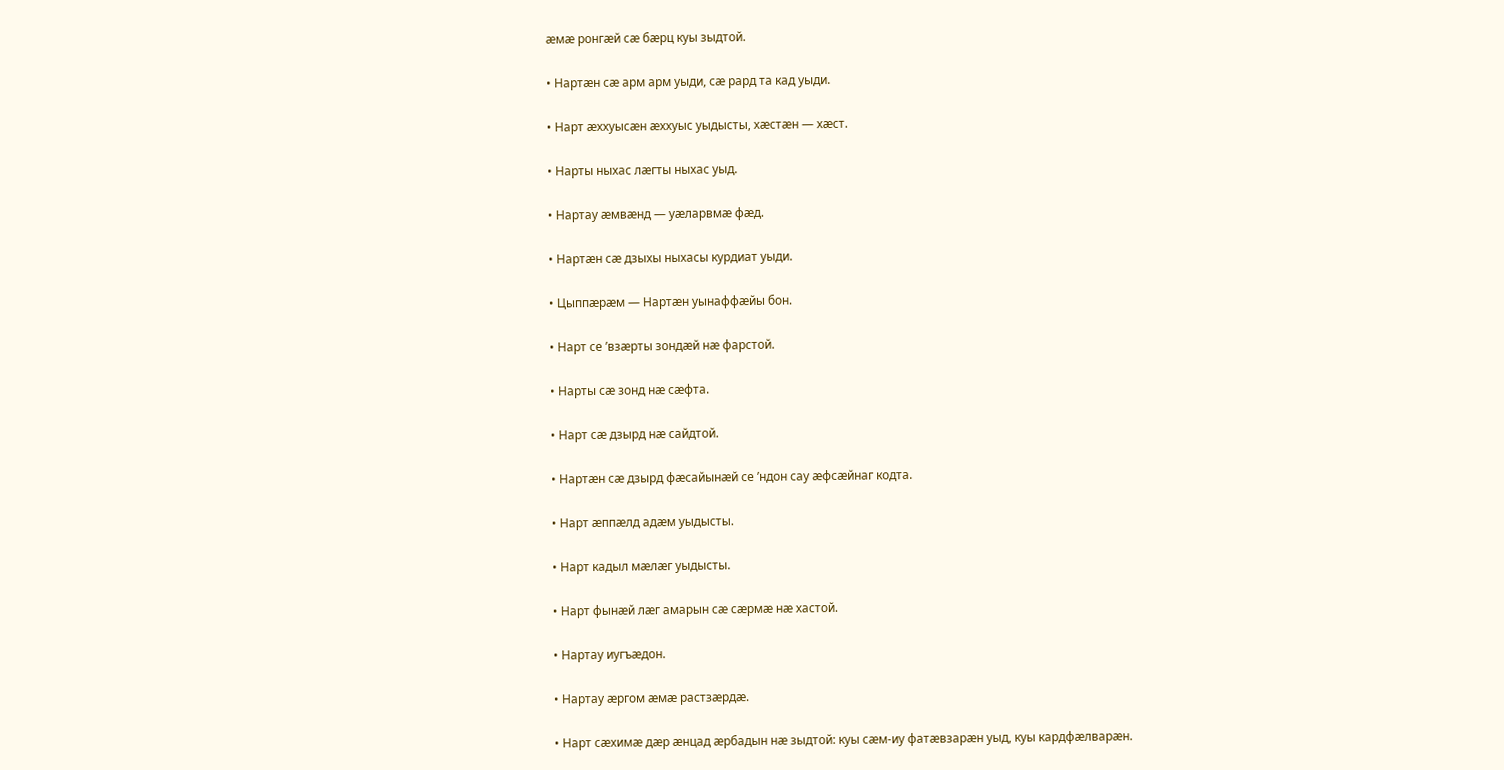æмæ ронгæй сæ бæрц куы зыдтой.

• Нартæн сæ арм арм уыди, сæ рард та кад уыди.

• Нарт æххуысæн æххуыс уыдысты, хæстæн — хæст.

• Нарты ныхас лæгты ныхас уыд.

• Нартау æмвæнд — уæларвмæ фæд.

• Нартæн сæ дзыхы ныхасы курдиат уыди.

• Цыппæрæм — Нартæн уынаффæйы бон.

• Нарт се ’взæрты зондæй нæ фарстой.

• Нарты сæ зонд нæ сæфта.

• Нарт сæ дзырд нæ сайдтой.

• Нартæн сæ дзырд фæсайынæй се ’ндон сау æфсæйнаг кодта.

• Нарт æппæлд адæм уыдысты.

• Нарт кадыл мæлæг уыдысты.

• Нарт фынæй лæг амарын сæ сæрмæ нæ хастой.

• Нартау иугъæдон.

• Нартау æргом æмæ растзæрдæ.

• Нарт сæхимæ дæр æнцад æрбадын нæ зыдтой: куы сæм-иу фатæвзарæн уыд, куы кардфæлварæн.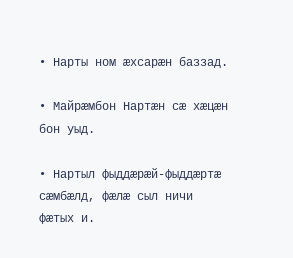• Нарты ном æхсарæн баззад.

• Майрæмбон Нартæн сæ хæцæн бон уыд.

• Нартыл фыддæрæй-фыддæртæ сæмбæлд, фæлæ сыл ничи фæтых и.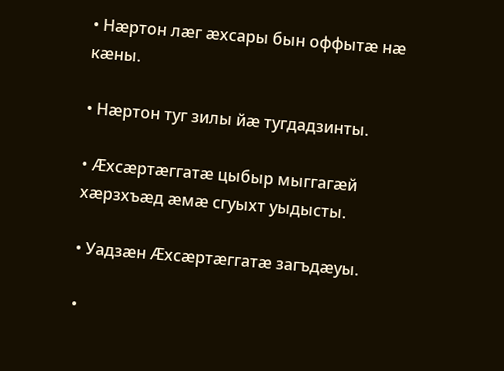• Нæртон лæг æхсары бын оффытæ нæ кæны.

• Нæртон туг зилы йæ тугдадзинты.

• Æхсæртæггатæ цыбыр мыггагæй хæрзхъæд æмæ сгуыхт уыдысты.

• Уадзæн Æхсæртæггатæ загъдæуы.

•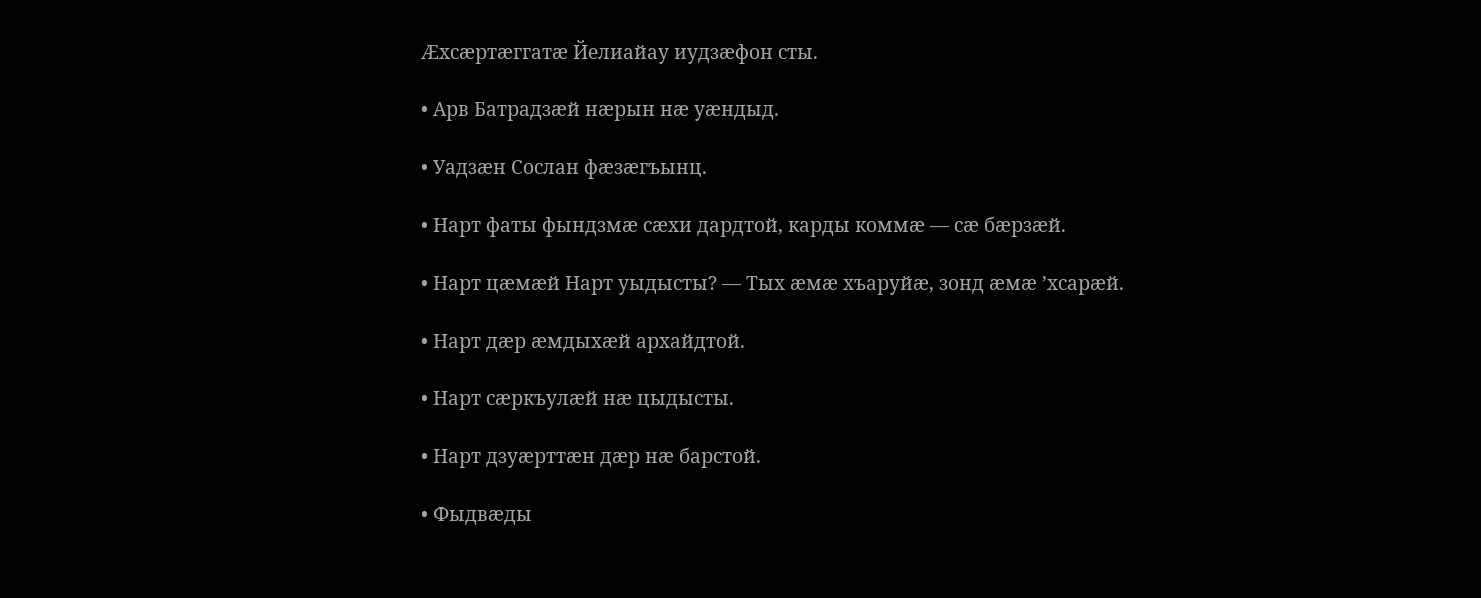Æхсæртæггатæ Йелиайау иудзæфон сты.

• Арв Батрадзæй нæрын нæ уæндыд.

• Уадзæн Сослан фæзæгъынц.

• Нарт фаты фындзмæ сæхи дардтой, карды коммæ — сæ бæрзæй.

• Нарт цæмæй Нарт уыдысты? — Тых æмæ хъаруйæ, зонд æмæ ’хсарæй.

• Нарт дæр æмдыхæй архайдтой.

• Нарт сæркъулæй нæ цыдысты.

• Нарт дзуæрттæн дæр нæ барстой.

• Фыдвæды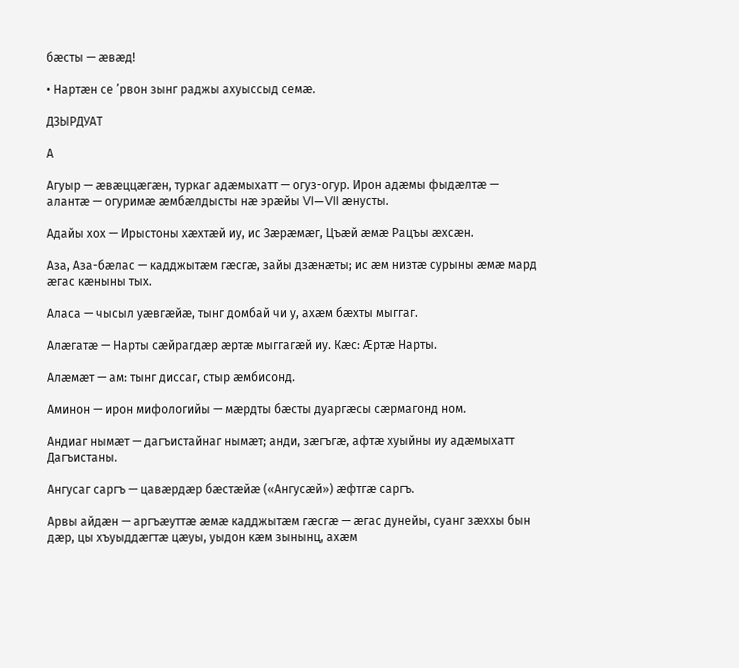бæсты — æвæд!

• Нартæн се ’рвон зынг раджы ахуыссыд семæ.

ДЗЫРДУАТ

А

Агуыр — æвæццæгæн, туркаг адæмыхатт — огуз-огур. Ирон адæмы фыдæлтæ — алантæ — огуримæ æмбæлдысты нæ эрæйы VI—VII æнусты.

Адайы хох — Ирыстоны хæхтæй иу, ис Зæрæмæг, Цъæй æмæ Рацъы æхсæн.

Аза, Аза-бæлас — кадджытæм гæсгæ, зайы дзæнæты; ис æм низтæ сурыны æмæ мард æгас кæныны тых.

Аласа — чысыл уæвгæйæ, тынг домбай чи у, ахæм бæхты мыггаг.

Алæгатæ — Нарты сæйрагдæр æртæ мыггагæй иу. Кæс: Æртæ Нарты.

Алæмæт — ам: тынг диссаг, стыр æмбисонд.

Аминон — ирон мифологийы — мæрдты бæсты дуаргæсы сæрмагонд ном.

Андиаг нымæт — дагъистайнаг нымæт; анди, зæгъгæ, афтæ хуыйны иу адæмыхатт Дагъистаны.

Ангусаг саргъ — цавæрдæр бæстæйæ («Ангусæй») æфтгæ саргъ.

Арвы айдæн — аргъæуттæ æмæ кадджытæм гæсгæ — æгас дунейы, суанг зæххы бын дæр, цы хъуыддæгтæ цæуы, уыдон кæм зынынц, ахæм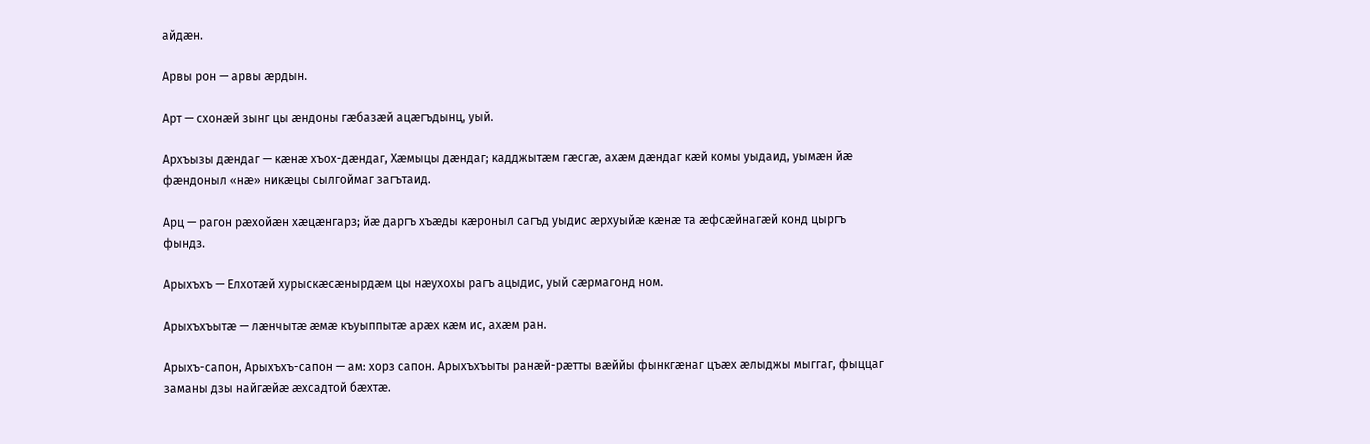айдæн.

Арвы рон — арвы æрдын.

Арт — схонæй зынг цы æндоны гæбазæй ацæгъдынц, уый.

Архъызы дæндаг — кæнæ хъох-дæндаг, Хæмыцы дæндаг; кадджытæм гæсгæ, ахæм дæндаг кæй комы уыдаид, уымæн йæ фæндоныл «нæ» никæцы сылгоймаг загътаид.

Арц — рагон рæхойæн хæцæнгарз; йæ даргъ хъæды кæроныл сагъд уыдис æрхуыйæ кæнæ та æфсæйнагæй конд цыргъ фындз.

Арыхъхъ — Елхотæй хурыскæсæнырдæм цы нæухохы рагъ ацыдис, уый сæрмагонд ном.

Арыхъхъытæ — лæнчытæ æмæ къуыппытæ арæх кæм ис, ахæм ран.

Арыхъ-сапон, Арыхъхъ-сапон — ам: хорз сапон. Арыхъхъыты ранæй-рæтты вæййы фынкгæнаг цъæх æлыджы мыггаг, фыццаг заманы дзы найгæйæ æхсадтой бæхтæ.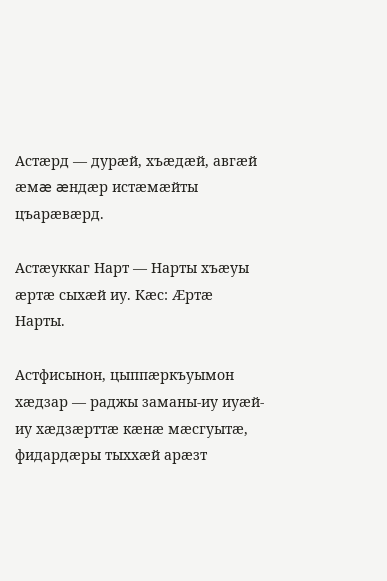Астæрд — дурæй, хъæдæй, авгæй æмæ æндæр истæмæйты цъарæвæрд.

Астæуккаг Нарт — Нарты хъæуы æртæ сыхæй иу. Кæс: Æртæ Нарты.

Астфисынон, цыппæркъуымон хæдзар — раджы заманы-иу иуæй-иу хæдзæрттæ кæнæ мæсгуытæ, фидардæры тыххæй арæзт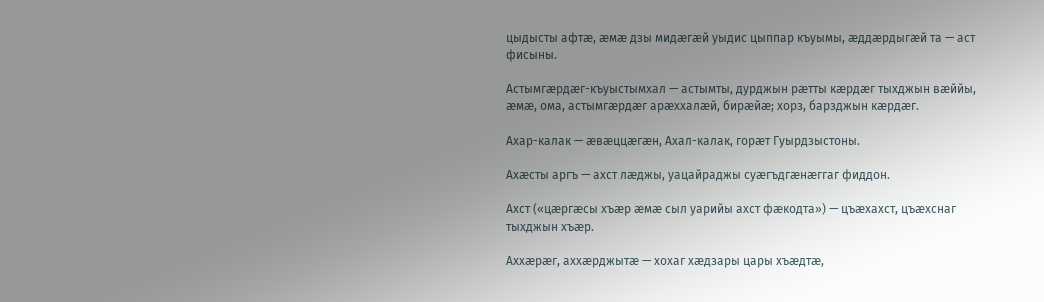цыдысты афтæ, æмæ дзы мидæгæй уыдис цыппар къуымы, æддæрдыгæй та — аст фисыны.

Астымгæрдæг-къуыстымхал — астымты, дурджын рæтты кæрдæг тыхджын вæййы, æмæ, ома, астымгæрдæг арæххалæй, бирæйæ; хорз, барзджын кæрдæг.

Ахар-калак — æвæццæгæн, Ахал-калак, горæт Гуырдзыстоны.

Ахæсты аргъ — ахст лæджы, уацайраджы суæгъдгæнæггаг фиддон.

Ахст («цæргæсы хъæр æмæ сыл уарийы ахст фæкодта») — цъæхахст, цъæхснаг тыхджын хъæр.

Аххæрæг, аххæрджытæ — хохаг хæдзары цары хъæдтæ,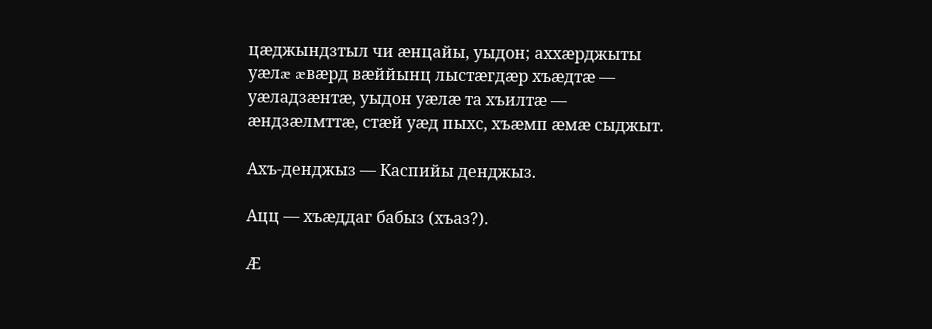цæджындзтыл чи æнцайы, уыдон; аххæрджыты уæлæ æвæрд вæййынц лыстæгдæр хъæдтæ — уæладзæнтæ, уыдон уæлæ та хъилтæ — æндзæлмттæ, стæй уæд пыхс, хъæмп æмæ сыджыт.

Ахъ-денджыз — Каспийы денджыз.

Ацц — хъæддаг бабыз (хъаз?).

Æ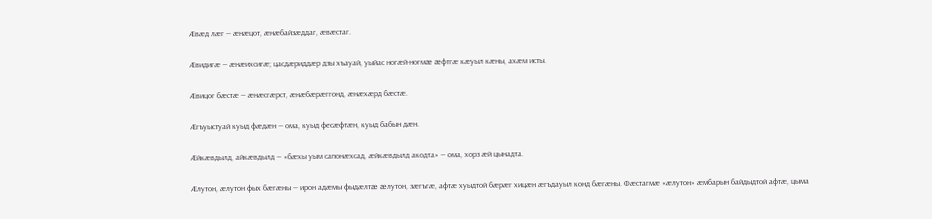Æвæд лæг — æнæцот, æнæбайзæддаг, æвæстаг.

Æвидигæ — æнæихсигæ; цасдæриддæр дзы хъауай, уыйас ногæй-ногмæ æфтгæ кæуыл кæны, ахæм исты.

Æвицог бæстæ — æнæсгæрст, æнæбæрæггонд, æнæхæрд бæстæ.

Æгъуыстуай куыд фæдæн — ома, куыд фесæфтæн, куыд бабын дæн.

Æйкæвдылд, айкæвдылд — «бæхы уым сапонæхсад, æйкæвдылд акодта» — ома, хорз æй цынадта.

Æлутон, æлутон фых бæгæны — ирон адæмы фыдæлтæ æлутон, зæгъгæ, афтæ хуыдтой бæрæг хицæн æгъдауыл конд бæгæны. Фæстагмæ «æлутон» æмбарын байдыдтой афтæ, цыма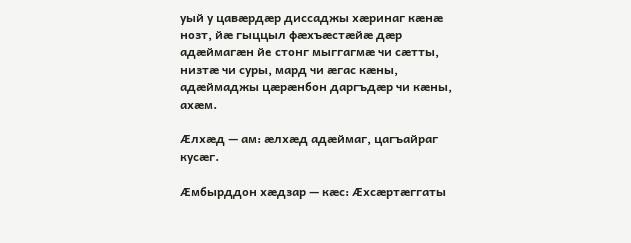уый у цавæрдæр диссаджы хæринаг кæнæ нозт, йæ гыццыл фæхъæстæйæ дæр адæймагæн йе стонг мыггагмæ чи сæтты, низтæ чи суры, мард чи æгас кæны, адæймаджы цæрæнбон даргъдæр чи кæны, ахæм.

Æлхæд — ам: æлхæд адæймаг, цагъайраг кусæг.

Æмбырддон хæдзар — кæс: Æхсæртæггаты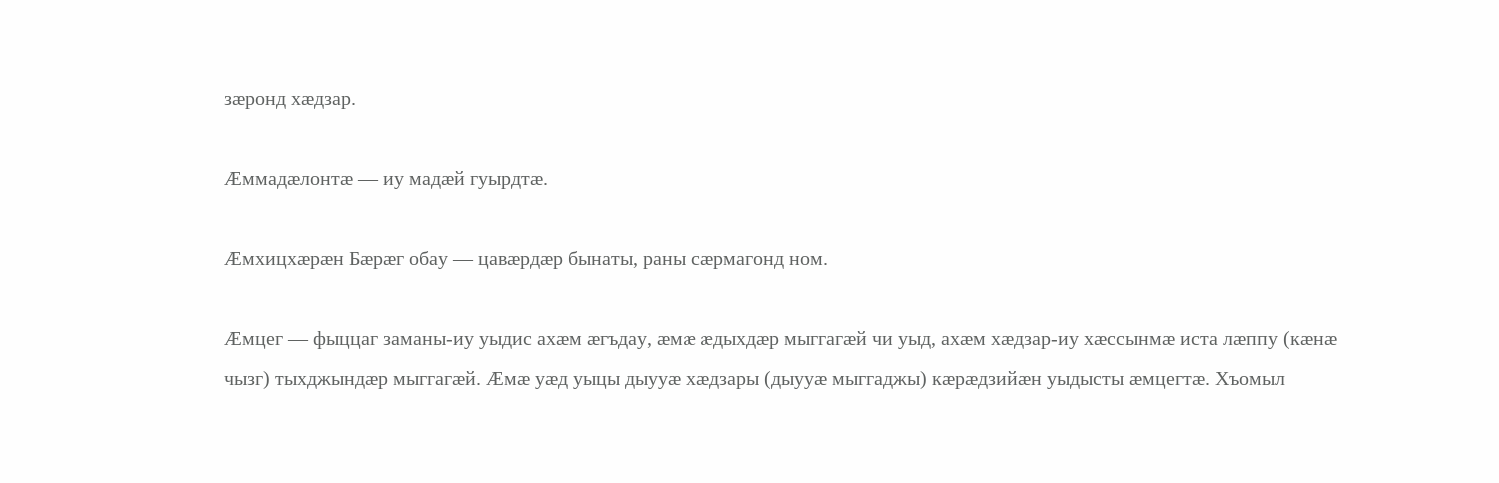зæронд хæдзар.

Æммадæлонтæ — иу мадæй гуырдтæ.

Æмхицхæрæн Бæрæг обау — цавæрдæр бынаты, раны сæрмагонд ном.

Æмцег — фыццаг заманы-иу уыдис ахæм æгъдау, æмæ æдыхдæр мыггагæй чи уыд, ахæм хæдзар-иу хæссынмæ иста лæппу (кæнæ чызг) тыхджындæр мыггагæй. Æмæ уæд уыцы дыууæ хæдзары (дыууæ мыггаджы) кæрæдзийæн уыдысты æмцегтæ. Хъомыл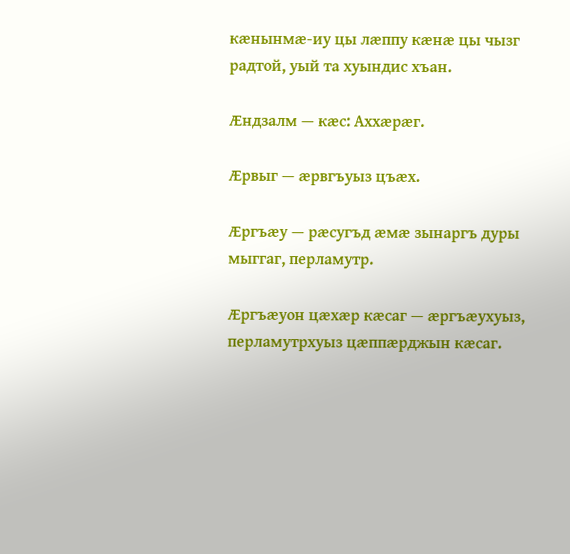кæнынмæ-иу цы лæппу кæнæ цы чызг радтой, уый та хуындис хъан.

Æндзалм — кæс: Аххæрæг.

Æрвыг — æрвгъуыз цъæх.

Æргъæу — рæсугъд æмæ зынаргъ дуры мыггаг, перламутр.

Æргъæуон цæхæр кæсаг — æргъæухуыз, перламутрхуыз цæппæрджын кæсаг.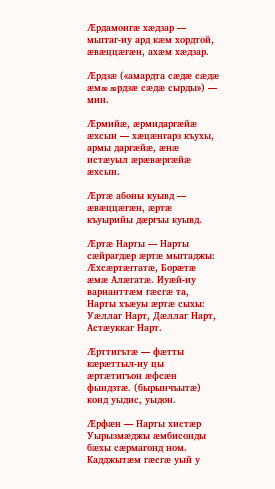Æрдамонгæ хæдзар — мыггаг-иу ард кæм хордтой, æвæццæгæн, ахæм хæдзар.

Æрдзæ («амардта сæдæ сæдæ æмæ æрдзæ сæдæ сырды») — мин.

Æрмийæ, æрмидаргæйæ æхсын — хæцæнгарз къухы, армы даргæйæ, æнæ истæуыл æрæвæргæйæ æхсын.

Æртæ абоны куывд — æвæццæгæн, æртæ къуырийы дæргъы куывд.

Æртæ Нарты — Нарты сæйрагдæр æртæ мыггаджы: Æхсæртæггатæ, Борæтæ æмæ Алæгатæ. Иуæй-иу варианттæм гæсгæ та, Нарты хъæуы æртæ сыхы: Уæллаг Нарт, Дæллаг Нарт, Астæуккаг Нарт.

Æрттигътæ — фæтты кæрæттыл-иу цы æртæтигъон æфсæн фындзтæ. (бырынчъытæ) конд уыдис, уыдон.

Æрфæн — Нарты хистæр Уырызмæджы æмбисонды бæхы сæрмагонд ном. Кадджытæм гæсгæ уый у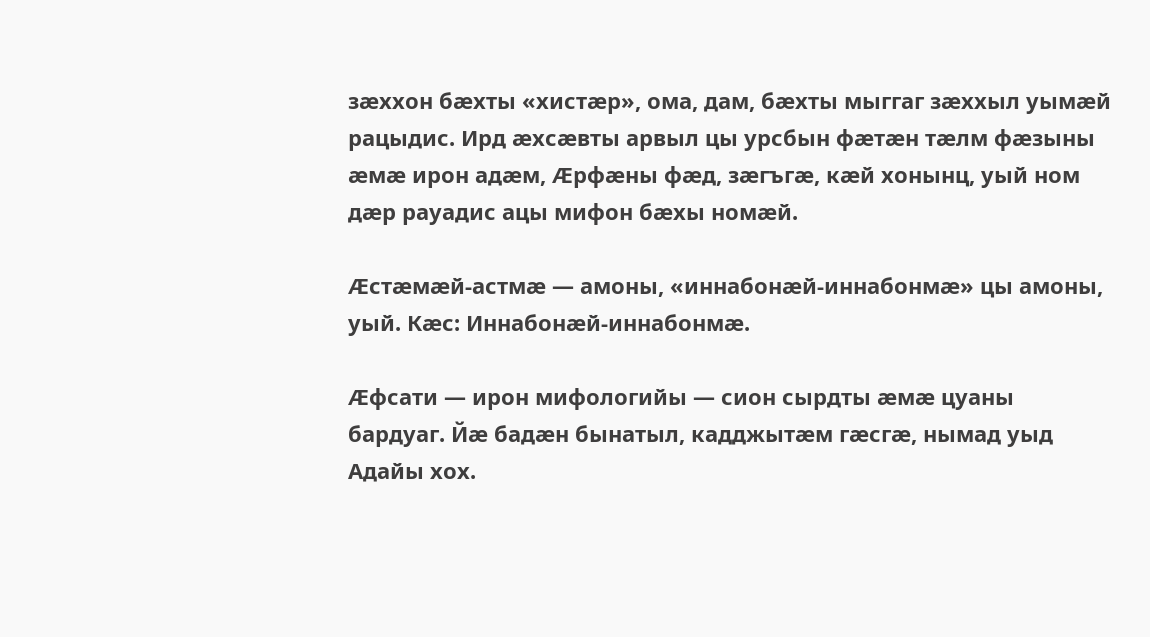зæххон бæхты «хистæр», ома, дам, бæхты мыггаг зæххыл уымæй рацыдис. Ирд æхсæвты арвыл цы урсбын фæтæн тæлм фæзыны æмæ ирон адæм, Æрфæны фæд, зæгъгæ, кæй хонынц, уый ном дæр рауадис ацы мифон бæхы номæй.

Æстæмæй-астмæ — амоны, «иннабонæй-иннабонмæ» цы амоны, уый. Кæс: Иннабонæй-иннабонмæ.

Æфсати — ирон мифологийы — сион сырдты æмæ цуаны бардуаг. Йæ бадæн бынатыл, кадджытæм гæсгæ, нымад уыд Адайы хох.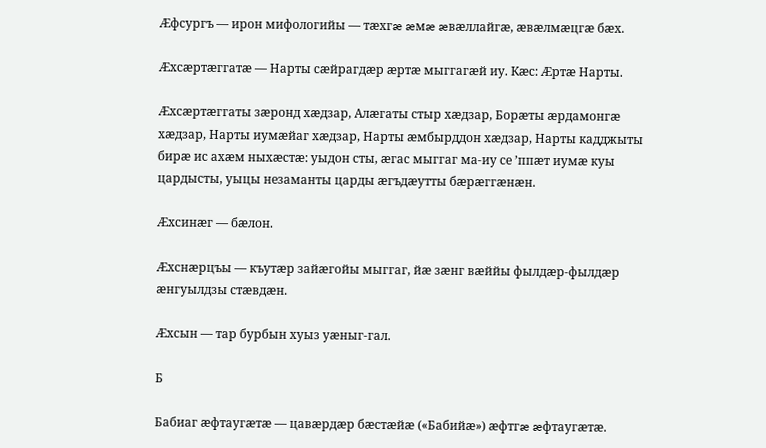Æфсургъ — ирон мифологийы — тæхгæ æмæ æвæллайгæ, æвæлмæцгæ бæх.

Æхсæртæггатæ — Нарты сæйрагдæр æртæ мыггагæй иу. Кæс: Æртæ Нарты.

Æхсæртæггаты зæронд хæдзар, Алæгаты стыр хæдзар, Борæты æрдамонгæ хæдзар, Нарты иумæйаг хæдзар, Нарты æмбырддон хæдзар, Нарты кадджыты бирæ ис ахæм ныхæстæ: уыдон сты, æгас мыггаг ма-иу се ’ппæт иумæ куы цардысты, уыцы незаманты царды æгъдæутты бæрæггæнæн.

Æхсинæг — бæлон.

Æхснæрцъы — къутæр зайæгойы мыггаг, йæ зæнг вæййы фылдæр-фылдæр æнгуылдзы стæвдæн.

Æхсын — тар бурбын хуыз уæныг-гал.

Б

Бабиаг æфтаугæтæ — цавæрдæр бæстæйæ («Бабийæ») æфтгæ æфтаугæтæ.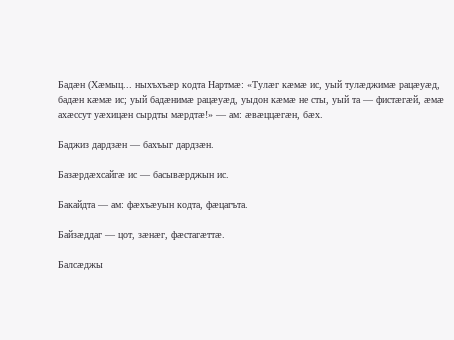Бадæн (Хæмыц... ныхъхъæр кодта Нартмæ: «Тулæг кæмæ ис, уый тулæджимæ рацæуæд, бадæн кæмæ ис; уый бадæнимæ рацæуæд, уыдон кæмæ не сты, уый та — фистæгæй, æмæ ахæссут уæхицæн сырдты мæрдтæ!» — ам: æвæццæгæн, бæх.

Баджиз дардзæн — бахъыг дардзæн.

Базæрдæхсайгæ ис — басывæрджын ис.

Бакайдта — ам: фæхъæуын кодта, фæцагъта.

Байзæддаг — цот, зæнæг, фæстагæттæ.

Балсæджы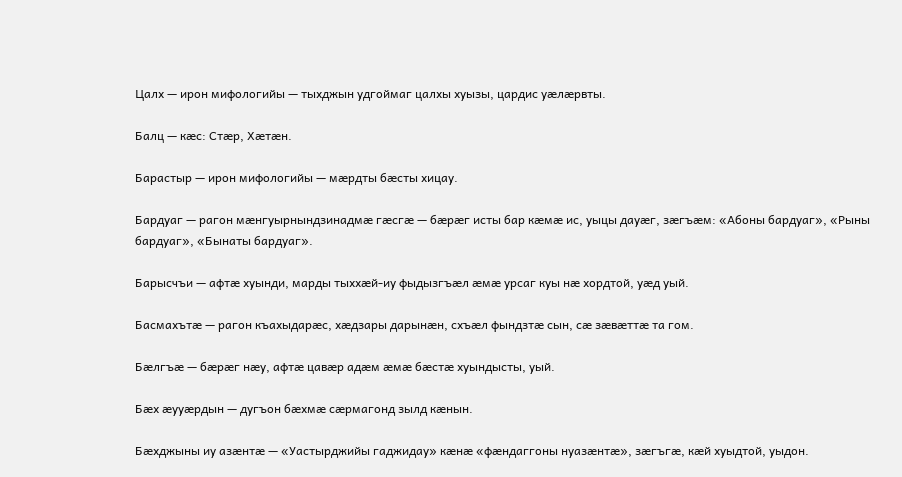Цалх — ирон мифологийы — тыхджын удгоймаг цалхы хуызы, цардис уæлæрвты.

Балц — кæс: Стæр, Хæтæн.

Барастыр — ирон мифологийы — мæрдты бæсты хицау.

Бардуаг — рагон мæнгуырнындзинадмæ гæсгæ — бæрæг исты бар кæмæ ис, уыцы дауæг, зæгъæм: «Абоны бардуаг», «Рыны бардуаг», «Бынаты бардуаг».

Барысчъи — афтæ хуынди, марды тыххæй-иу фыдызгъæл æмæ урсаг куы нæ хордтой, уæд уый.

Басмахътæ — рагон къахыдарæс, хæдзары дарынæн, схъæл фындзтæ сын, сæ зæвæттæ та гом.

Бæлгъæ — бæрæг нæу, афтæ цавæр адæм æмæ бæстæ хуындысты, уый.

Бæх æууæрдын — дугъон бæхмæ сæрмагонд зылд кæнын.

Бæхджыны иу азæнтæ — «Уастырджийы гаджидау» кæнæ «фæндаггоны нуазæнтæ», зæгъгæ, кæй хуыдтой, уыдон.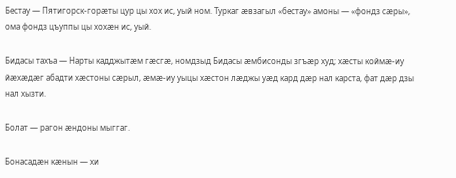Бестау — Пятигорск-горæты цур цы хох ис, уый ном. Туркаг æвзагыл «бестау» амоны — «фондз сæры», ома фондз цъуппы цы хохæн ис, уый.

Бидасы тахъа — Нарты кадджытæм гæсгæ, номдзыд Бидасы æмбисонды згъæр худ; хæсты коймæ-иу йæхæдæг абадти хæстоны сæрыл, æмæ-иу уыцы хæстон лæджы уæд кард дæр нал карста, фат дæр дзы нал хызти.

Болат — рагон æндоны мыггаг.

Бонасадæн кæнын — хи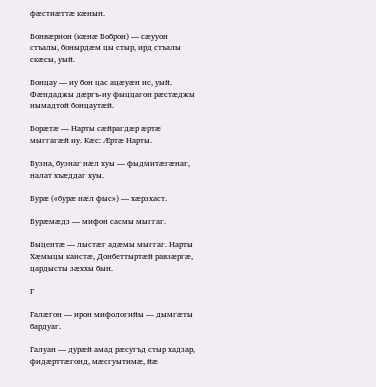фæстиæттæ кæнын.

Бонвæрнон (кæнæ Боброн) — сæууон стъалы, бонырдæм цы стыр, ирд стъалы скæсы, уый.

Бонцау — иу бон цас ацæуæн ис, уый. Фæндаджы дæргъ-иу фыццагон рæстæджы нымадтой бонцаутæй.

Борæтæ — Нарты сæйрагдæр æртæ мыггагæй иу. Кæс: Æртæ Нарты.

Бузна, бузнаг нæл хуы — фыдмитæгæнаг, налат хъæддаг хуы.

Бурæ («бурæ нæл фыс») — хæрзхаст.

Бурæмæдз — мифон сасмы мыггаг.

Быцентæ — лыстæг адæмы мыггаг. Нарты Хæмыцы каистæ, Донбеттыртæй равзæргæ, цардысты зæххы бын.

Г

Галæгон — ирон мифологийы — дымгæты бардуаг.

Галуан — дурæй амад рæсугъд стыр хадзар, фидæрттæгонд, мæсгуытимæ, йæ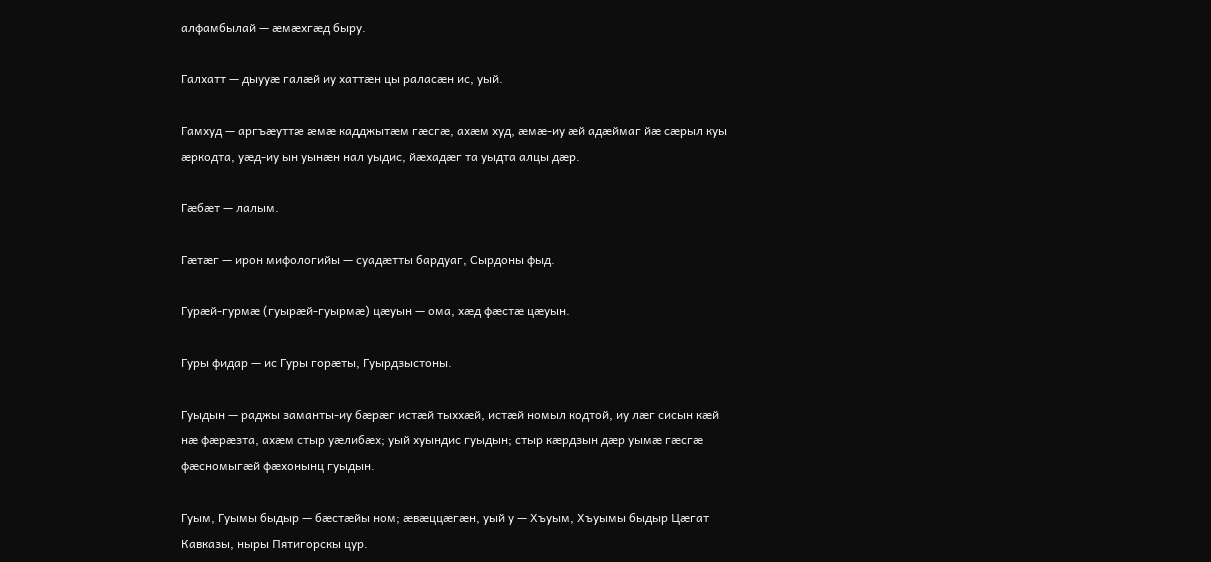алфамбылай — æмæхгæд быру.

Галхатт — дыууæ галæй иу хаттæн цы раласæн ис, уый.

Гамхуд — аргъæуттæ æмæ кадджытæм гæсгæ, ахæм худ, æмæ-иу æй адæймаг йæ сæрыл куы æркодта, уæд-иу ын уынæн нал уыдис, йæхадæг та уыдта алцы дæр.

Гæбæт — лалым.

Гæтæг — ирон мифологийы — суадæтты бардуаг, Сырдоны фыд.

Гурæй-гурмæ (гуырæй-гуырмæ) цæуын — ома, хæд фæстæ цæуын.

Гуры фидар — ис Гуры горæты, Гуырдзыстоны.

Гуыдын — раджы заманты-иу бæрæг истæй тыххæй, истæй номыл кодтой, иу лæг сисын кæй нæ фæрæзта, ахæм стыр уæлибæх; уый хуындис гуыдын; стыр кæрдзын дæр уымæ гæсгæ фæсномыгæй фæхонынц гуыдын.

Гуым, Гуымы быдыр — бæстæйы ном; æвæццæгæн, уый у — Хъуым, Хъуымы быдыр Цæгат Кавказы, ныры Пятигорскы цур.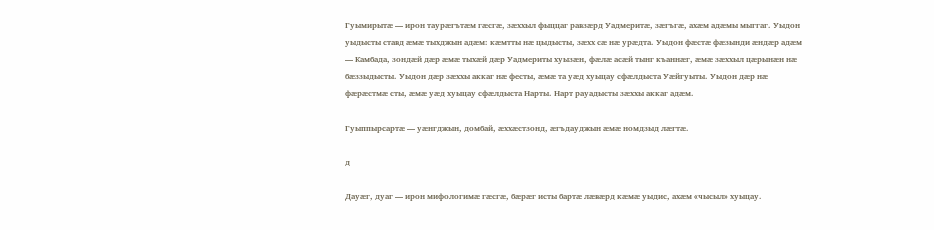Гуымирытæ — ирон таурæгътæм гæсгæ, зæххыл фыццаг равзæрд Уадмеритæ, зæгъгæ, ахæм адæмы мыггаг. Уыдон уыдысты ставд æмæ тыхджын адæм: кæмтты нæ цыдысты, зæхх сæ нæ урæдта. Уыдон фæстæ фæзынди æндæр адæм — Камбада, зондæй дæр æмæ тыхæй дæр Уадмериты хуызæн, фæлæ асæй тынг къаннæг, æмæ зæххыл цæрынæн нæ бæззыдысты. Уыдон дæр зæххы аккаг нæ фесты, æмæ та уæд хуыцау сфæлдыста Уæйгуыты. Уыдон дæр нæ фæрæстмæ сты, æмæ уæд хуыцау сфæлдыста Нарты. Нарт рауадысты зæххы аккаг адæм.

Гуыппырсартæ — уæнгджын, домбай, æххæстзонд, æгъдауджын æмæ номдзыд лæгтæ.

д

Дауæг, дуаг — ирон мифологимæ гæсгæ, бæрæг исты бартæ лæвæрд кæмæ уыдис, ахæм «чысыл» хуыцау.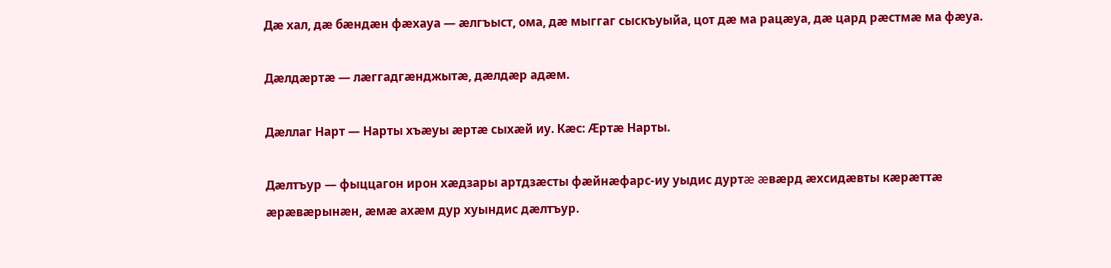Дæ хал, дæ бæндæн фæхауа — æлгъыст, ома, дæ мыггаг сыскъуыйа, цот дæ ма рацæуа, дæ цард рæстмæ ма фæуа.

Дæлдæртæ — лæггадгæнджытæ, дæлдæр адæм.

Дæллаг Нарт — Нарты хъæуы æртæ сыхæй иу. Кæс: Æртæ Нарты.

Дæлтъур — фыццагон ирон хæдзары артдзæсты фæйнæфарс-иу уыдис дуртæ æвæрд æхсидæвты кæрæттæ æрæвæрынæн, æмæ ахæм дур хуындис дæлтъур.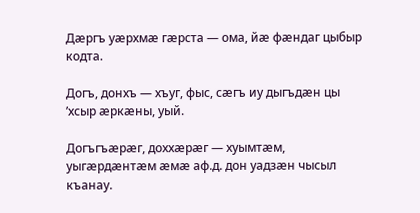Дæргъ уæрхмæ гæрста — ома, йæ фæндаг цыбыр кодта.

Догъ, донхъ — хъуг, фыс, сæгъ иу дыгъдæн цы ’хсыр æркæны, уый.

Догъгъæрæг, доххæрæг — хуымтæм, уыгæрдæнтæм æмæ аф.д. дон уадзæн чысыл къанау.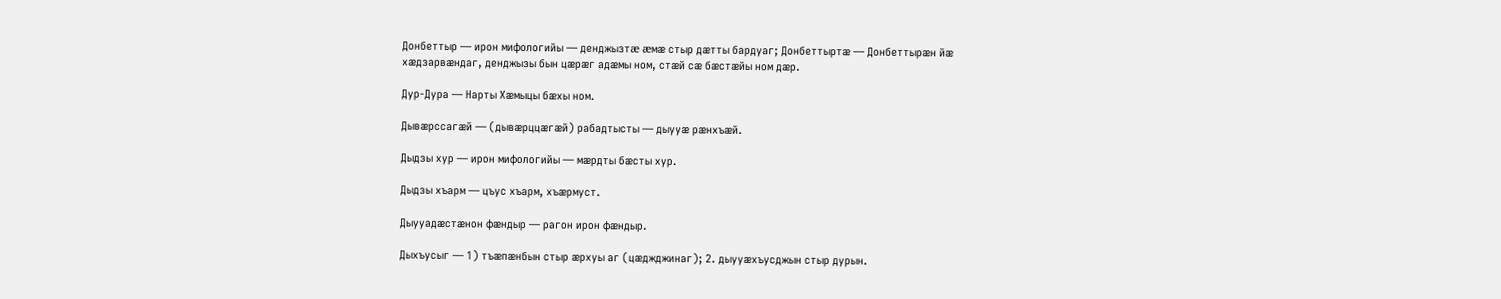Донбеттыр — ирон мифологийы — денджызтæ æмæ стыр дæтты бардуаг; Донбеттыртæ — Донбеттырæн йæ хæдзарвæндаг, денджызы бын цæрæг адæмы ном, стæй сæ бæстæйы ном дæр.

Дур-Дура — Нарты Хæмыцы бæхы ном.

Дывæрссагæй — (дывæрццæгæй) рабадтысты — дыууæ рæнхъæй.

Дыдзы хур — ирон мифологийы — мæрдты бæсты хур.

Дыдзы хъарм — цъус хъарм, хъæрмуст.

Дыууадæстæнон фæндыр — рагон ирон фæндыр.

Дыхъусыг — 1) тъæпæнбын стыр æрхуы аг (цæджджинаг); 2. дыууæхъусджын стыр дурын.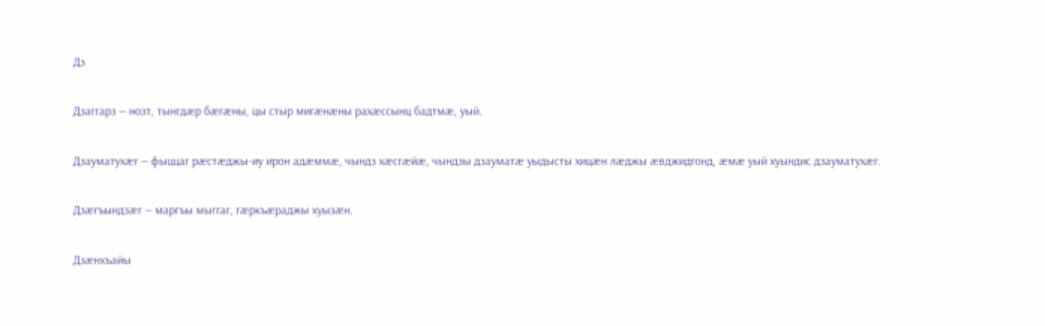Дз

Дзаггарз — нозт, тынгдæр бæгæны, цы стыр мигæнæны рахæссынц бадтмæ, уый.

Дзауматухæг — фыццаг рæстæджы-иу ирон адæммæ, чындз хæсгæйæ, чындзы дзауматæ уыдысты хицæн лæджы æвджидгонд, æмæ уый хуындис дзауматухæг.

Дзæгъындзæг — маргъы мыггаг, гæркъæраджы хуызæн.

Дзæнхъайы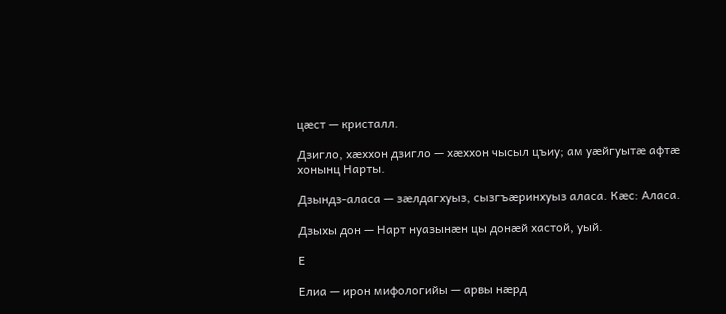цæст — кристалл.

Дзигло, хæххон дзигло — хæххон чысыл цъиу; ам уæйгуытæ афтæ хонынц Нарты.

Дзындз-аласа — зæлдагхуыз, сызгъæринхуыз аласа. Кæс: Аласа.

Дзыхы дон — Нарт нуазынæн цы донæй хастой, уый.

Е

Елиа — ирон мифологийы — арвы нæрд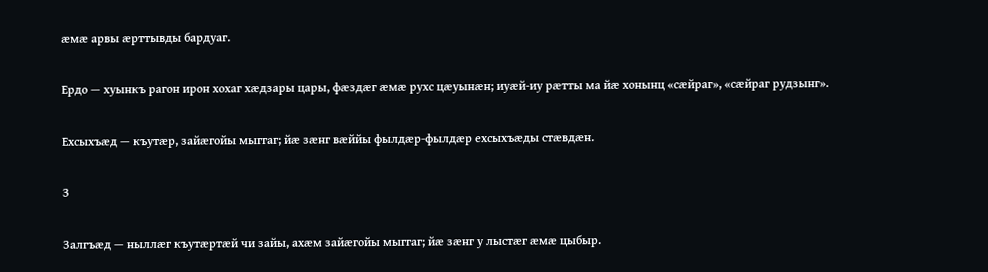æмæ арвы æрттывды бардуаг.

Ердо — хуынкъ рагон ирон хохаг хæдзары цары, фæздæг æмæ рухс цæуынæн; иуæй-иу рæтты ма йæ хонынц «сæйраг», «сæйраг рудзынг».

Ехсыхъæд — къутæр, зайæгойы мыггаг; йæ зæнг вæййы фылдæр-фылдæр ехсыхъæды стæвдæн.

З

Залгъæд — ныллæг къутæртæй чи зайы, ахæм зайæгойы мыггаг; йæ зæнг у лыстæг æмæ цыбыр.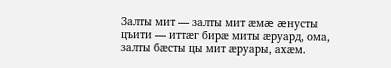Залты мит — залты мит æмæ æнусты цъити — иттæг бирæ миты æруард, ома, залты бæсты цы мит æруары, ахæм.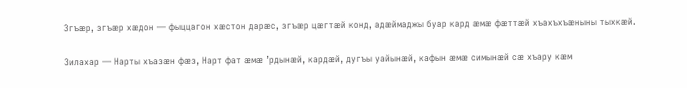Згъæр, згъæр хæдон — фыццагон хæстон дарæс, згъæр цæгтæй конд, адæймаджы буар кард æмæ фæттæй хъахъхъæныны тыхкæй.

Зилахар — Нарты хъазæн фæз, Нарт фат æмæ ’рдынæй, кардæй, дугъы уайынæй, кафын æмæ симынæй сæ хъару кæм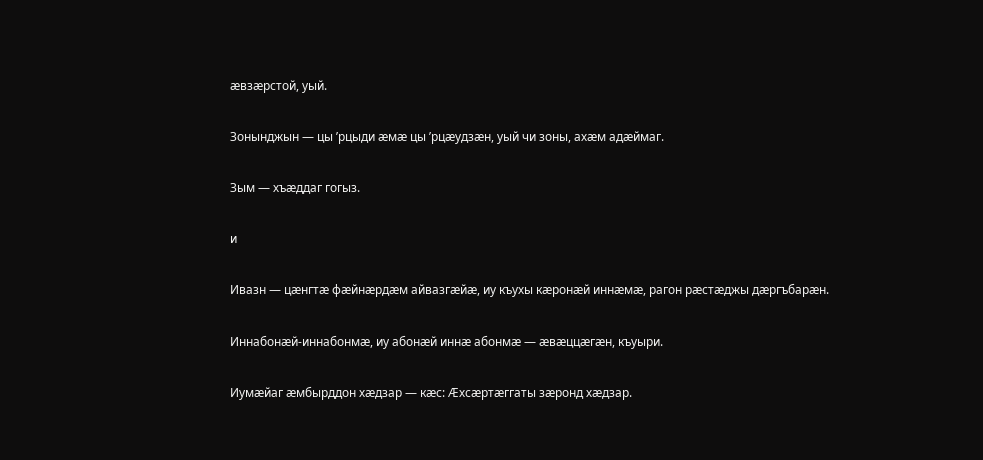æвзæрстой, уый.

Зонынджын — цы ’рцыди æмæ цы ’рцæудзæн, уый чи зоны, ахæм адæймаг.

Зым — хъæддаг гогыз.

и

Ивазн — цæнгтæ фæйнæрдæм айвазгæйæ, иу къухы кæронæй иннæмæ, рагон рæстæджы дæргъбарæн.

Иннабонæй-иннабонмæ, иу абонæй иннæ абонмæ — æвæццæгæн, къуыри.

Иумæйаг æмбырддон хæдзар — кæс: Æхсæртæггаты зæронд хæдзар.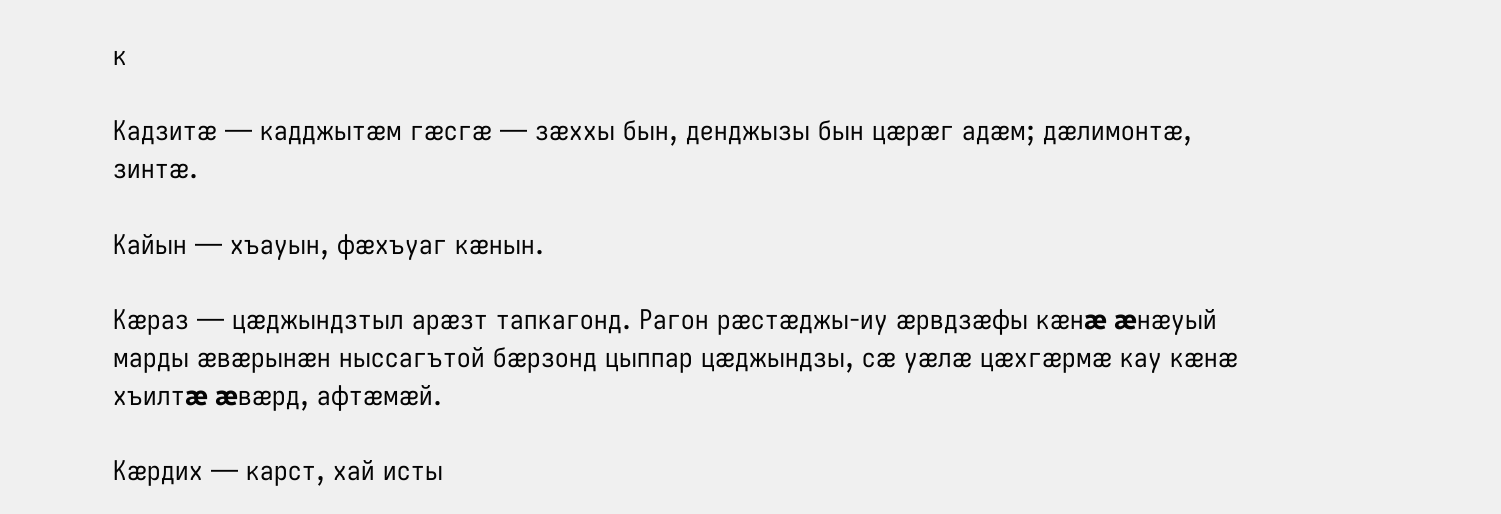к

Кадзитæ — кадджытæм гæсгæ — зæххы бын, денджызы бын цæрæг адæм; дæлимонтæ, зинтæ.

Кайын — хъауын, фæхъуаг кæнын.

Кæраз — цæджындзтыл арæзт тапкагонд. Рагон рæстæджы-иу æрвдзæфы кæнæ æнæуый марды æвæрынæн ныссагътой бæрзонд цыппар цæджындзы, сæ уæлæ цæхгæрмæ кау кæнæ хъилтæ æвæрд, афтæмæй.

Кæрдих — карст, хай исты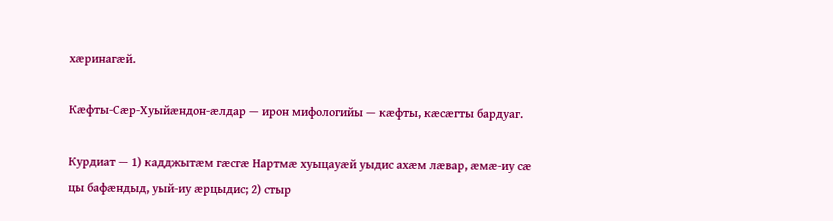хæринагæй.

Кæфты-Сæр-Хуыйæндон-æлдар — ирон мифологийы — кæфты, кæсæгты бардуаг.

Курдиат — 1) кадджытæм гæсгæ Нартмæ хуыцауæй уыдис ахæм лæвар, æмæ-иу сæ цы бафæндыд, уый-иу æрцыдис; 2) стыр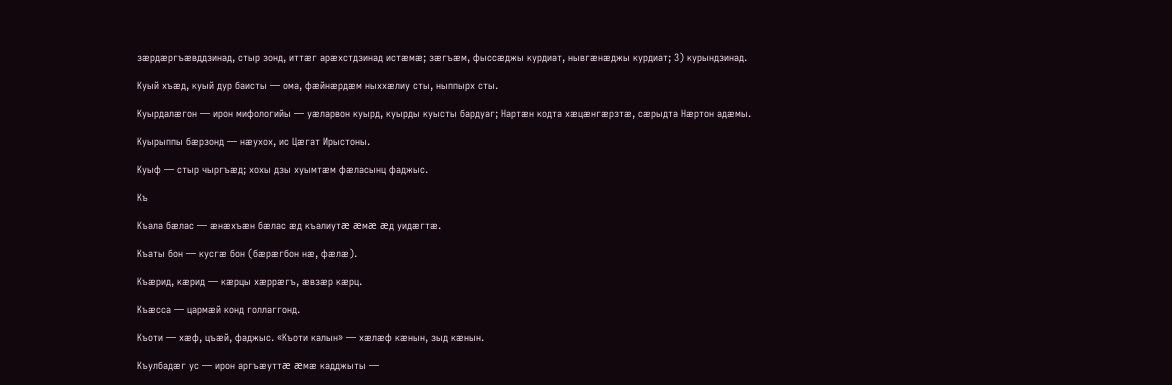зæрдæргъæвддзинад, стыр зонд, иттæг арæхстдзинад истæмæ; зæгъæм, фыссæджы курдиат, нывгæнæджы курдиат; 3) курындзинад.

Куый хъæд, куый дур баисты — ома, фæйнæрдæм ныххæлиу сты, ныппырх сты.

Куырдалæгон — ирон мифологийы — уæларвон куырд, куырды куысты бардуаг; Нартæн кодта хæцæнгæрзтæ, сæрыдта Нæртон адæмы.

Куырыппы бæрзонд — нæухох, ис Цæгат Ирыстоны.

Куыф — стыр чыргъæд; хохы дзы хуымтæм фæласынц фаджыс.

Къ

Къала бæлас — æнæхъæн бæлас æд къалиутæ æмæ æд уидæгтæ.

Къаты бон — кусгæ бон (бæрæгбон нæ, фæлæ).

Къæрид, кæрид — кæрцы хæррæгъ, æвзæр кæрц.

Къæсса — цармæй конд голлаггонд.

Къоти — хæф, цъæй, фаджыс. «Къоти калын» — хæлæф кæнын, зыд кæнын.

Къулбадæг ус — ирон аргъæуттæ æмæ кадджыты —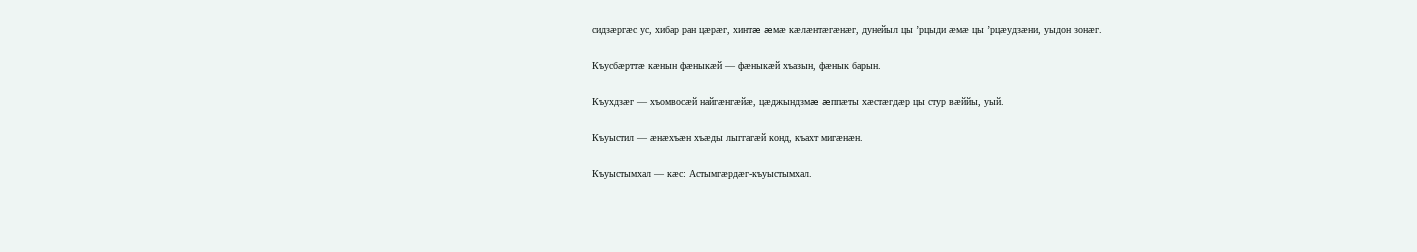сидзæргæс ус, хибар ран цæрæг, хинтæ æмæ кæлæнтæгæнæг, дунейыл цы ’рцыди æмæ цы ’рцæудзæни, уыдон зонæг.

Къусбæрттæ кæнын фæныкæй — фæныкæй хъазын, фæнык барын.

Къухдзæг — хъомвосæй найгæнгæйæ, цæджындзмæ æппæты хæстæгдæр цы стур вæййы, уый.

Къуыстил — æнæхъæн хъæды лыггагæй конд, къахт мигæнæн.

Къуыстымхал — кæс: Астымгæрдæг-къуыстымхал.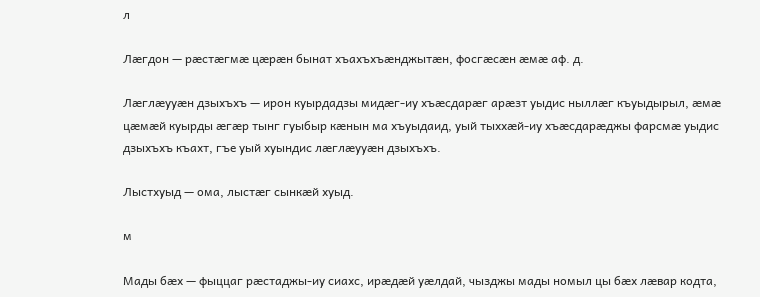л

Лæгдон — рæстæгмæ цæрæн бынат хъахъхъæнджытæн, фосгæсæн æмæ аф. д.

Лæглæууæн дзыхъхъ — ирон куырдадзы мидæг-иу хъæсдарæг арæзт уыдис ныллæг къуыдырыл, æмæ цæмæй куырды æгæр тынг гуыбыр кæнын ма хъуыдаид, уый тыххæй-иу хъæсдарæджы фарсмæ уыдис дзыхъхъ къахт, гъе уый хуындис лæглæууæн дзыхъхъ.

Лыстхуыд — ома, лыстæг сынкæй хуыд.

м

Мады бæх — фыццаг рæстаджы-иу сиахс, ирæдæй уæлдай, чызджы мады номыл цы бæх лæвар кодта,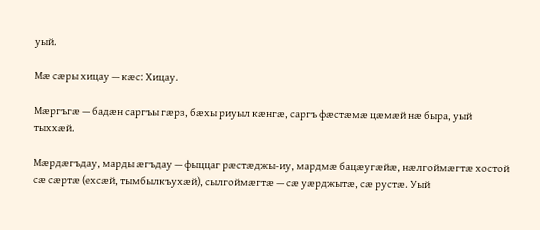уый.

Мæ сæры хицау — кæс: Хицау.

Мæргъгæ — бадæн саргъы гæрз, бæхы риуыл кæнгæ, саргъ фæстæмæ цæмæй нæ быра, уый тыххæй.

Мæрдæгъдау, марды æгъдау — фыццаг рæстæджы-иу, мардмæ бацæугæйæ, нæлгоймæгтæ хостой сæ сæртæ (ехсæй, тымбылкъухæй), сылгоймæгтæ — сæ уæрджытæ, сæ рустæ. Уый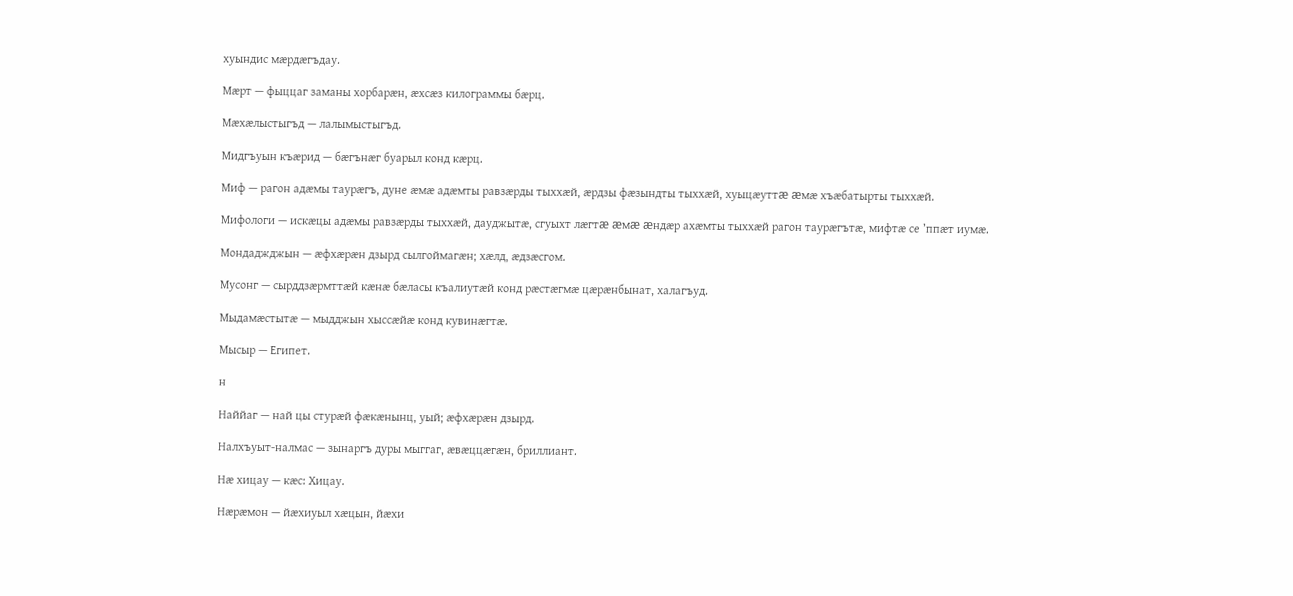хуындис мæрдæгъдау.

Мæрт — фыццаг заманы хорбарæн, æхсæз килограммы бæрц.

Мæхæлыстыгъд — лалымыстыгъд.

Мидгъуын къæрид — бæгънæг буарыл конд кæрц.

Миф — рагон адæмы таурæгъ, дуне æмæ адæмты равзæрды тыххæй, æрдзы фæзындты тыххæй, хуыцæуттæ æмæ хъæбатырты тыххæй.

Мифологи — искæцы адæмы равзæрды тыххæй, дауджытæ, сгуыхт лæгтæ æмæ æндæр ахæмты тыххæй рагон таурæгътæ, мифтæ се ’ппæт иумæ.

Мондаджджын — æфхæрæн дзырд сылгоймагæн; хæлд, æдзæсгом.

Мусонг — сырддзæрмттæй кæнæ бæласы къалиутæй конд рæстæгмæ цæрæнбынат, халагъуд.

Мыдамæстытæ — мыдджын хыссæйæ конд кувинæгтæ.

Мысыр — Египет.

н

Наййаг — най цы стурæй фæкæнынц, уый; æфхæрæн дзырд.

Налхъуыт-налмас — зынаргъ дуры мыггаг, æвæццæгæн, бриллиант.

Нæ хицау — кæс: Хицау.

Нæрæмон — йæхиуыл хæцын, йæхи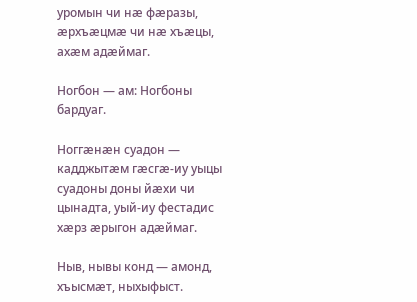уромын чи нæ фæразы, æрхъæцмæ чи нæ хъæцы, ахæм адæймаг.

Ногбон — ам: Ногбоны бардуаг.

Ноггæнæн суадон — кадджытæм гæсгæ-иу уыцы суадоны доны йæхи чи цынадта, уый-иу фестадис хæрз æрыгон адæймаг.

Ныв, нывы конд — амонд, хъысмæт, ныхыфыст.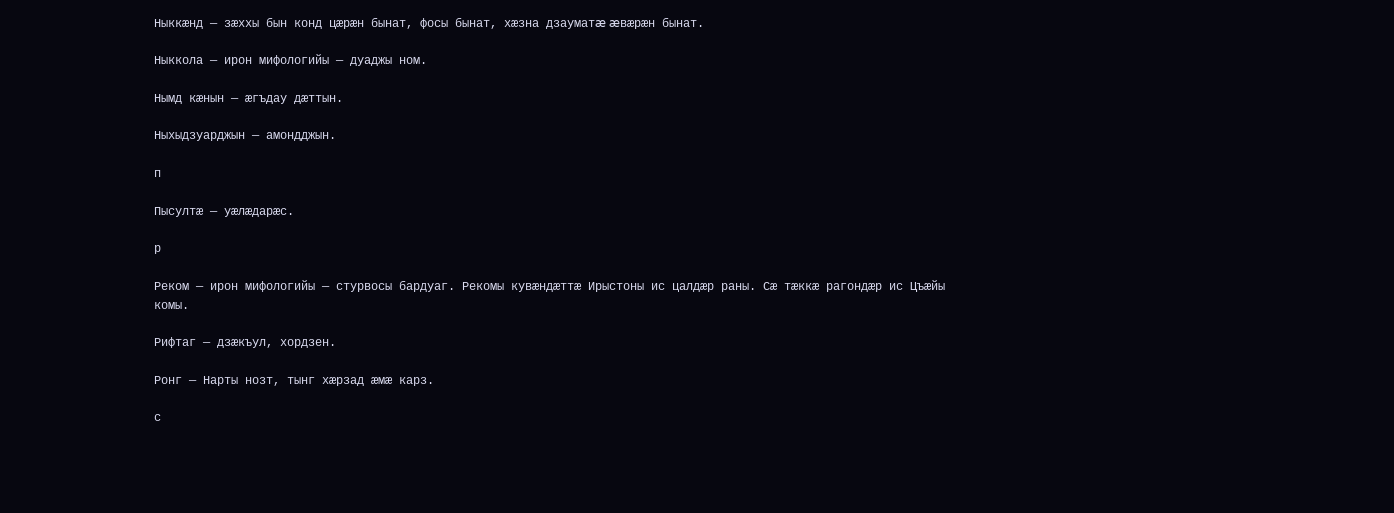Ныккæнд — зæххы бын конд цæрæн бынат, фосы бынат, хæзна дзауматæ æвæрæн бынат.

Ныккола — ирон мифологийы — дуаджы ном.

Нымд кæнын — æгъдау дæттын.

Ныхыдзуарджын — амондджын.

п

Пысултæ — уæлæдарæс.

р

Реком — ирон мифологийы — стурвосы бардуаг. Рекомы кувæндæттæ Ирыстоны ис цалдæр раны. Сæ тæккæ рагондæр ис Цъæйы комы.

Рифтаг — дзæкъул, хордзен.

Ронг — Нарты нозт, тынг хæрзад æмæ карз.

с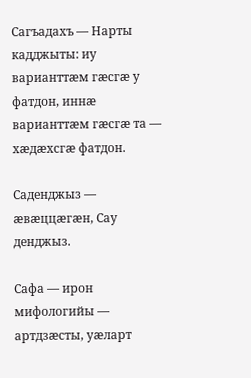Сагъадахъ — Нарты кадджыты: иу варианттæм гæсгæ у фатдон, иннæ варианттæм гæсгæ та — хæдæхсгæ фатдон.

Саденджыз — æвæццæгæн, Сау денджыз.

Сафа — ирон мифологийы — артдзæсты, уæларт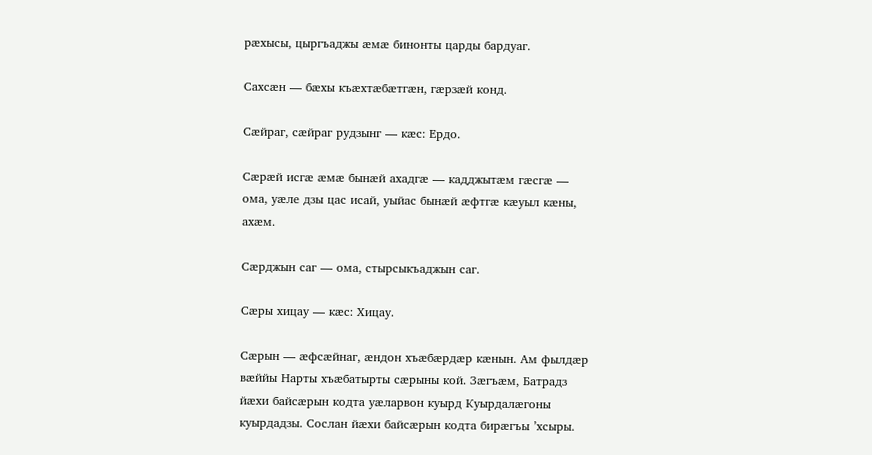рæхысы, цыргъаджы æмæ бинонты царды бардуаг.

Сахсæн — бæхы къæхтæбæтгæн, гæрзæй конд.

Сæйраг, сæйраг рудзынг — кæс: Ердо.

Сæрæй исгæ æмæ бынæй ахадгæ — кадджытæм гæсгæ — ома, уæле дзы цас исай, уыйас бынæй æфтгæ кæуыл кæны, ахæм.

Сæрджын саг — ома, стырсыкъаджын саг.

Сæры хицау — кæс: Хицау.

Сæрын — æфсæйнаг, æндон хъæбæрдæр кæнын. Ам фылдæр вæййы Нарты хъæбатырты сæрыны кой. Зæгъæм, Батрадз йæхи байсæрын кодта уæларвон куырд Куырдалæгоны куырдадзы. Сослан йæхи байсæрын кодта бирæгъы ’хсыры.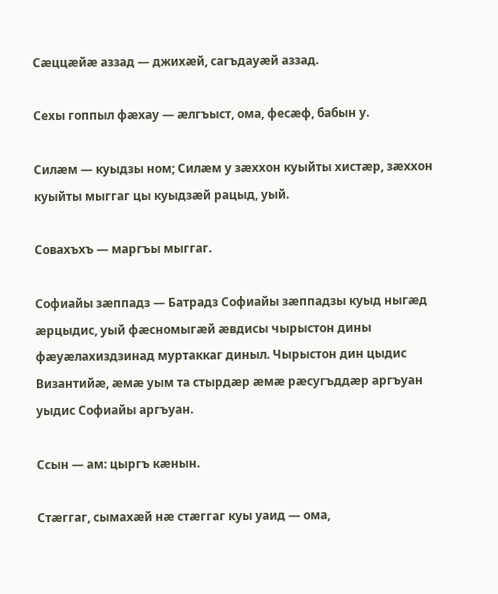Сæццæйæ аззад — джихæй, сагъдауæй аззад.

Сехы гоппыл фæхау — æлгъыст, ома, фесæф, бабын у.

Силæм — куыдзы ном; Силæм у зæххон куыйты хистæр, зæххон куыйты мыггаг цы куыдзæй рацыд, уый.

Совахъхъ — маргъы мыггаг.

Софиайы зæппадз — Батрадз Софиайы зæппадзы куыд ныгæд æрцыдис, уый фæсномыгæй æвдисы чырыстон дины фæуæлахиздзинад муртаккаг диныл. Чырыстон дин цыдис Византийæ, æмæ уым та стырдæр æмæ рæсугъддæр аргъуан уыдис Софиайы аргъуан.

Ссын — ам: цыргъ кæнын.

Стæггаг, сымахæй нæ стæггаг куы уаид — ома,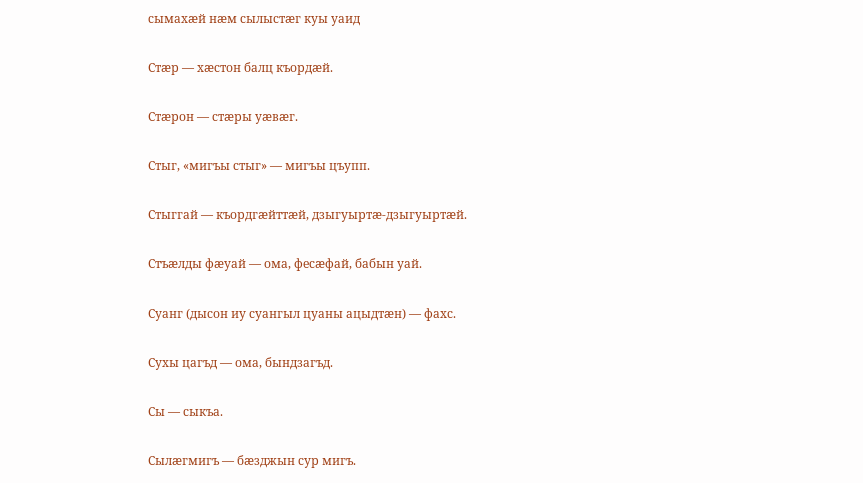сымахæй нæм сылыстæг куы уаид

Стæр — хæстон балц къордæй.

Стæрон — стæры уæвæг.

Стыг, «мигъы стыг» — мигъы цъупп.

Стыггай — къордгæйттæй, дзыгуыртæ-дзыгуыртæй.

Стъæлды фæуай — ома, фесæфай, бабын уай.

Суанг (дысон иу суангыл цуаны ацыдтæн) — фахс.

Сухы цагъд — ома, бындзагъд.

Сы — сыкъа.

Сылæгмигъ — бæзджын сур мигъ.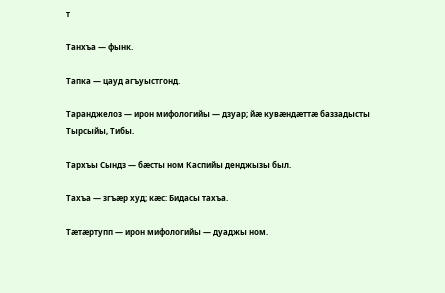т

Танхъа — фынк.

Тапка — цауд агъуыстгонд.

Таранджелоз — ирон мифологийы — дзуар; йæ кувæндæттæ баззадысты Тырсыйы, Тибы.

Тархъы Сындз — бæсты ном Каспийы денджызы был.

Тахъа — згъæр худ; кæс: Бидасы тахъа.

Тæтæртупп — ирон мифологийы — дуаджы ном.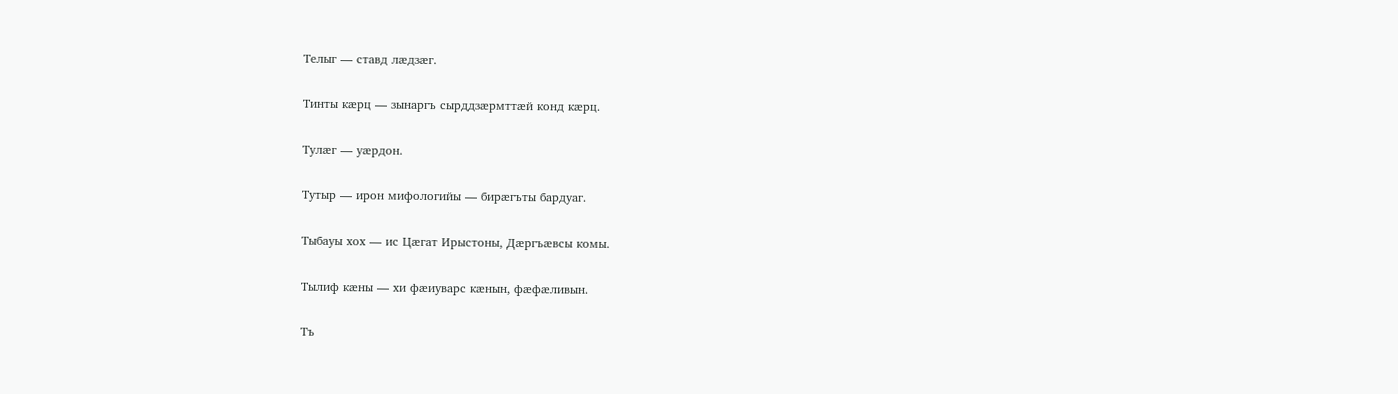Телыг — ставд лæдзæг.

Тинты кæрц — зынаргъ сырддзæрмттæй конд кæрц.

Тулæг — уæрдон.

Тутыр — ирон мифологийы — бирæгъты бардуаг.

Тыбауы хох — ис Цæгат Ирыстоны, Дæргъæвсы комы.

Тылиф кæны — хи фæиуварс кæнын, фæфæливын.

Тъ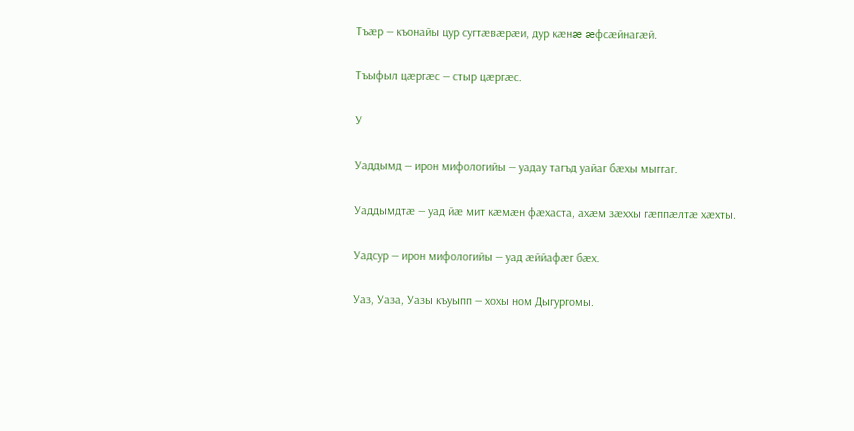Тъæр — къонайы цур сугтæвæрæи, дур кæнæ æфсæйнагæй.

Тъыфыл цæргæс — стыр цæргæс.

У

Уаддымд — ирон мифологийы — уадау тагъд уайаг бæхы мыггаг.

Уаддымдтæ — уад йæ мит кæмæн фæхаста, ахæм зæххы гæппæлтæ хæхты.

Уадсур — ирон мифологийы — уад æййафæг бæх.

Уаз, Уаза, Уазы къуыпп — хохы ном Дыгургомы.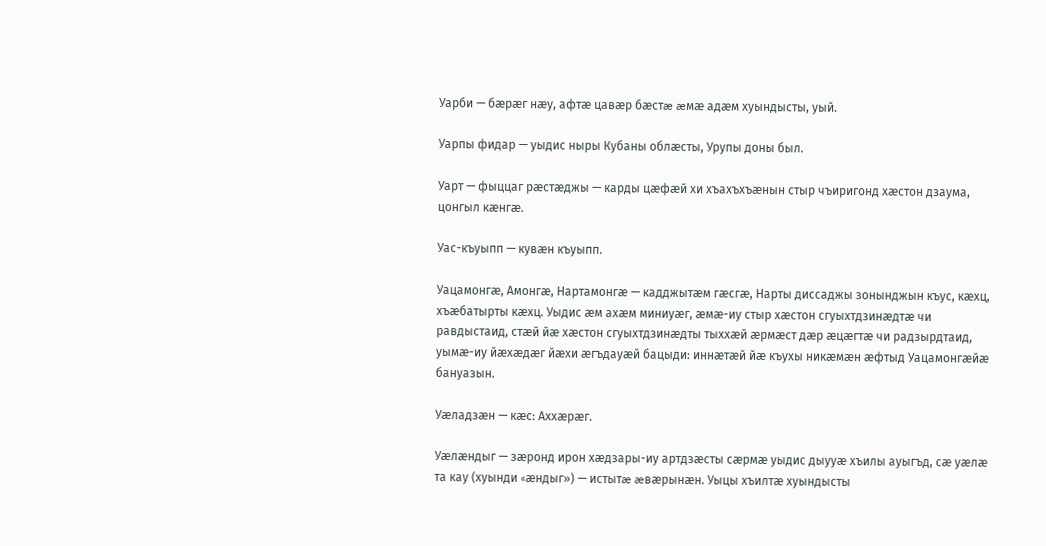Уарби — бæрæг нæу, афтæ цавæр бæстæ æмæ адæм хуындысты, уый.

Уарпы фидар — уыдис ныры Кубаны облæсты, Урупы доны был.

Уарт — фыццаг рæстæджы — карды цæфæй хи хъахъхъæнын стыр чъиригонд хæстон дзаума, цонгыл кæнгæ.

Уас-къуыпп — кувæн къуыпп.

Уацамонгæ, Амонгæ, Нартамонгæ — кадджытæм гæсгæ, Нарты диссаджы зонынджын къус, кæхц, хъæбатырты кæхц. Уыдис æм ахæм миниуæг, æмæ-иу стыр хæстон сгуыхтдзинæдтæ чи равдыстаид, стæй йæ хæстон сгуыхтдзинæдты тыххæй æрмæст дæр æцæгтæ чи радзырдтаид, уымæ-иу йæхæдæг йæхи æгъдауæй бацыди: иннæтæй йæ къухы никæмæн æфтыд Уацамонгæйæ бануазын.

Уæладзæн — кæс: Аххæрæг.

Уæлæндыг — зæронд ирон хæдзары-иу артдзæсты сæрмæ уыдис дыууæ хъилы ауыгъд, сæ уæлæ та кау (хуынди «æндыг») — истытæ æвæрынæн. Уыцы хъилтæ хуындысты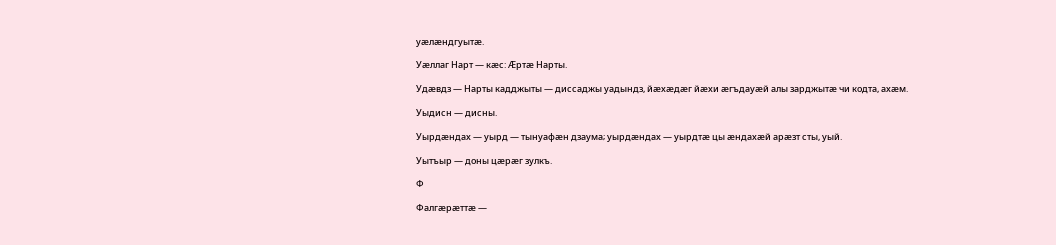уæлæндгуытæ.

Уæллаг Нарт — кæс: Æртæ Нарты.

Удæвдз — Нарты кадджыты — диссаджы уадындз, йæхæдæг йæхи æгъдауæй алы зарджытæ чи кодта, ахæм.

Уыдисн — дисны.

Уырдæндах — уырд — тынуафæн дзаума; уырдæндах — уырдтæ цы æндахæй арæзт сты, уый.

Уытъыр — доны цæрæг зулкъ.

Ф

Фалгæрæттæ —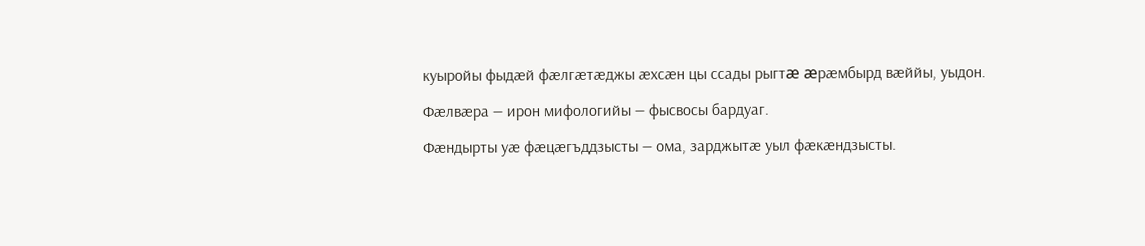куыройы фыдæй фæлгæтæджы æхсæн цы ссады рыгтæ æрæмбырд вæййы, уыдон.

Фæлвæра — ирон мифологийы — фысвосы бардуаг.

Фæндырты уæ фæцæгъддзысты — ома, зарджытæ уыл фæкæндзысты.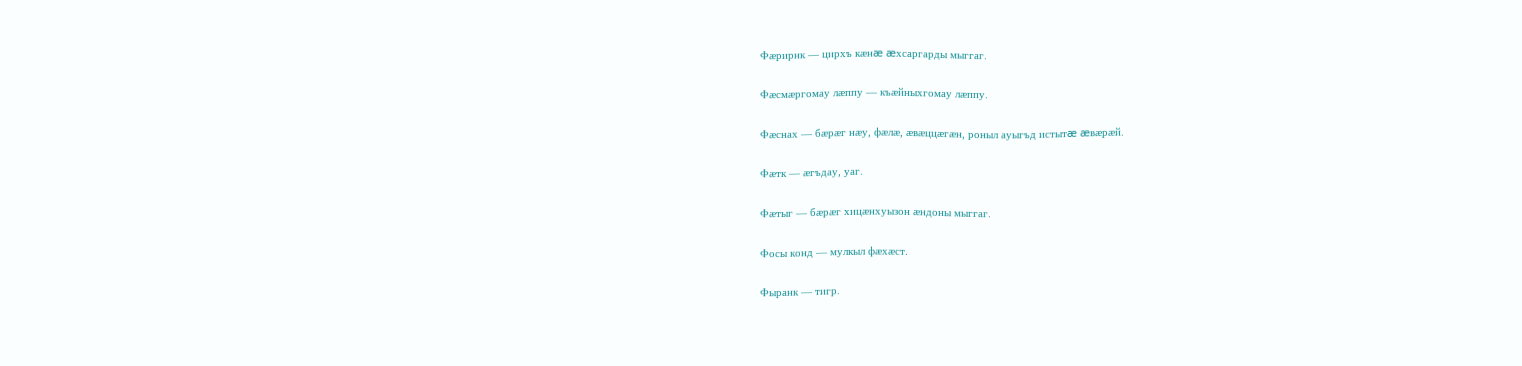Фæрирнк — цирхъ кæнæ æхсаргарды мыггаг.

Фæсмæргомау лæппу — къæйныхгомау лæппу.

Фæснах — бæрæг нæу, фæлæ, æвæццæгæн, роныл ауыгъд истытæ æвæрæй.

Фæтк — æгъдау, уаг.

Фæтыг — бæрæг хицæнхуызон æндоны мыггаг.

Фосы конд — мулкыл фæхæст.

Фыранк — тигр.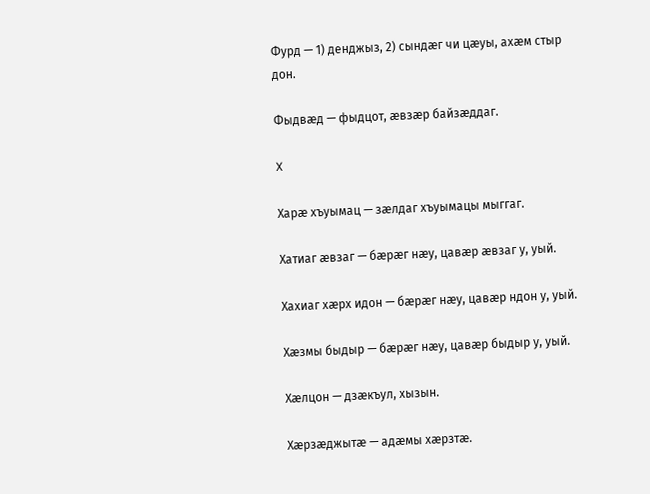Фурд — 1) денджыз, 2) сындæг чи цæуы, ахæм стыр дон.

Фыдвæд — фыдцот, æвзæр байзæддаг.

X

Харæ хъуымац — зæлдаг хъуымацы мыггаг.

Хатиаг æвзаг — бæрæг нæу, цавæр æвзаг у, уый.

Хахиаг хæрх идон — бæрæг нæу, цавæр ндон у, уый.

Хæзмы быдыр — бæрæг нæу, цавæр быдыр у, уый.

Xæлцон — дзæкъул, хызын.

Хæрзæджытæ — адæмы хæрзтæ.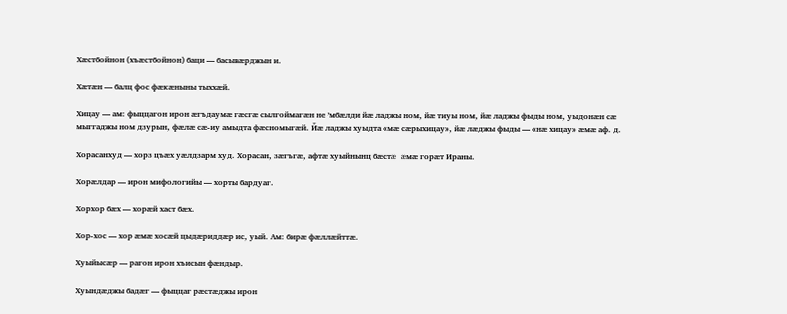Хæстбойнон (хъæстбойнон) баци — басывæрджын и.

Хæтæн — балц фос фæкæныны тыххæй.

Хицау — ам: фыццагон ирон æгъдаумæ гæсгæ сылгоймагæн не ’мбæлди йæ ладжы ном, йæ тиуы ном, йæ ладжы фыды ном, уыдонæн сæ мыггаджы ном дзурын, фæлæ сæ-иу амыдта фæсномыгæй. Йæ ладжы хуыдта «мæ сæрыхицау», йæ лæджы фыды — «нæ хицау» æмæ аф. д.

Хорасанхуд — хорз цъæх уæлдзарм худ. Хорасан, зæгъгæ, афтæ хуыйнынц бæстæ æмæ горæт Ираны.

Хорæлдар — ирон мифологийы — хорты бардуаг.

Хорхор бæх — хорæй хаст бæх.

Xор-хос — хор æмæ хосæй цыдæриддæр ис, уый. Ам: бирæ фæллæйттæ.

Хуыйысæр — рагон ирон хъисын фæндыр.

Хуындæджы бадæг — фыццаг рæстæджы ирон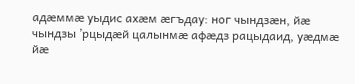адæммæ уыдис ахæм æгъдау: ног чындзæн, йæ чындзы ’рцыдæй цалынмæ афæдз рацыдаид, уæдмæ йæ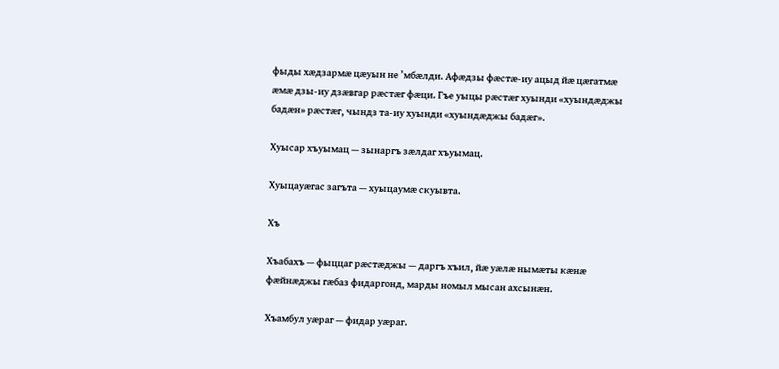фыды хæдзармæ цæуын не ’мбæлди. Афæдзы фæстæ-иу ацыд йæ цæгатмæ æмæ дзы-иу дзæвгар рæстæг фæци. Гъе уыцы рæстæг хуынди «хуындæджы бадæн» рæстæг, чындз та-иу хуынди «хуындæджы бадæг».

Хуысар хъуымац — зынаргъ зæлдаг хъуымац.

Хуыцауæгас загъта — хуыцаумæ скуывта.

Хъ

Хъабахъ — фыццаг рæстæджы — даргъ хъил, йæ уæлæ нымæты кæнæ фæйнæджы гæбаз фидаргонд, марды номыл мысан ахсынæн.

Хъамбул уæраг — фидар уæраг.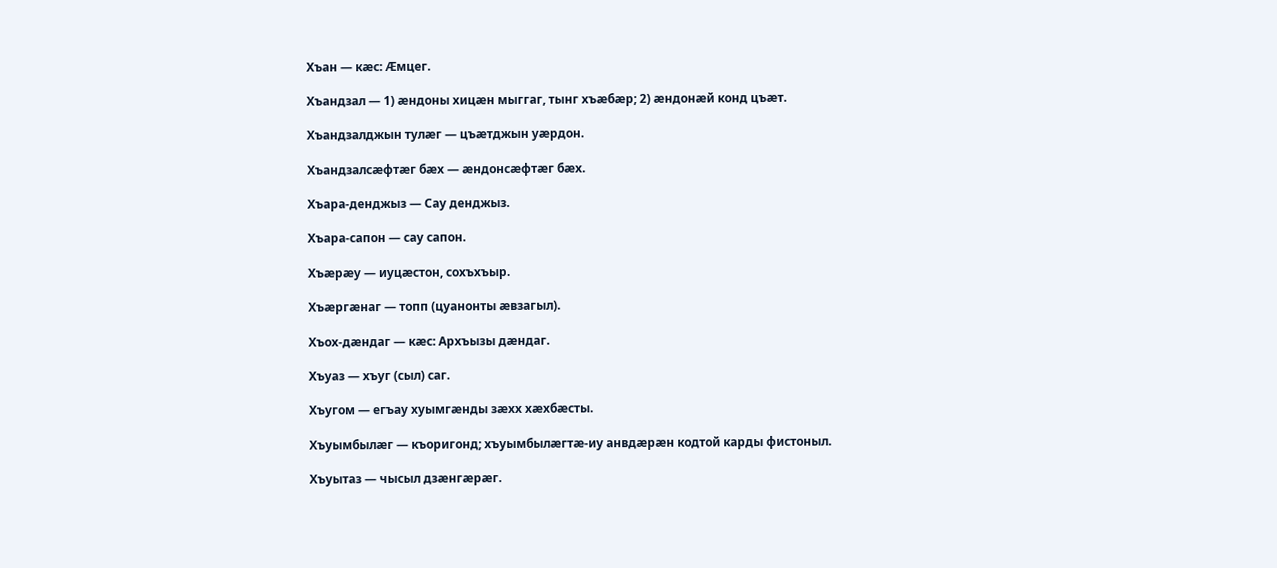Xъан — кæс: Æмцег.

Хъандзал — 1) æндоны хицæн мыггаг, тынг хъæбæр; 2) æндонæй конд цъæт.

Хъандзалджын тулæг — цъæтджын уæрдон.

Хъандзалсæфтæг бæх — æндонсæфтæг бæх.

Хъара-денджыз — Сау денджыз.

Хъара-сапон — сау сапон.

Xъæрæу — иуцæстон, сохъхъыр.

Хъæргæнаг — топп (цуанонты æвзагыл).

Хъох-дæндаг — кæс: Архъызы дæндаг.

Xъуаз — хъуг (сыл) саг.

Xъугом — егъау хуымгæнды зæхх хæхбæсты.

Хъуымбылæг — къоригонд; хъуымбылæгтæ-иу анвдæрæн кодтой карды фистоныл.

Хъуытаз — чысыл дзæнгæрæг.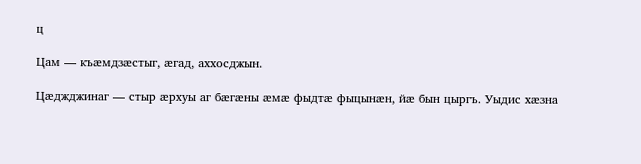ц

Цам — къæмдзæстыг, æгад, аххосджын.

Цæджджинаг — стыр æрхуы аг бæгæны æмæ фыдтæ фыцынæн, йæ бын цыргъ. Уыдис хæзна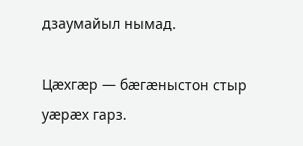дзаумайыл нымад.

Цæхгæр — бæгæныстон стыр уæрæх гарз.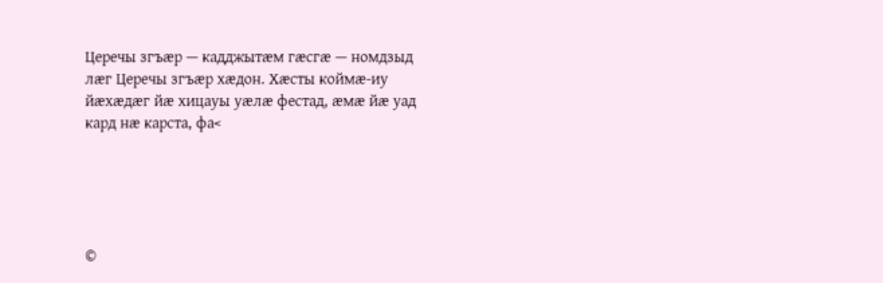Церечы згъæр — кадджытæм гæсгæ — номдзыд лæг Церечы згъæр хæдон. Хæсты коймæ-иу йæхæдæг йæ хицауы уæлæ фестад, æмæ йæ уад кард нæ карста, фа<





©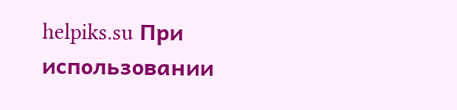helpiks.su При использовании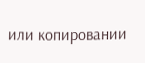или копировании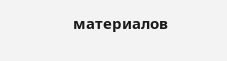материалов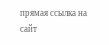прямая ссылка на сайт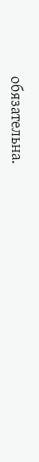обязательна.